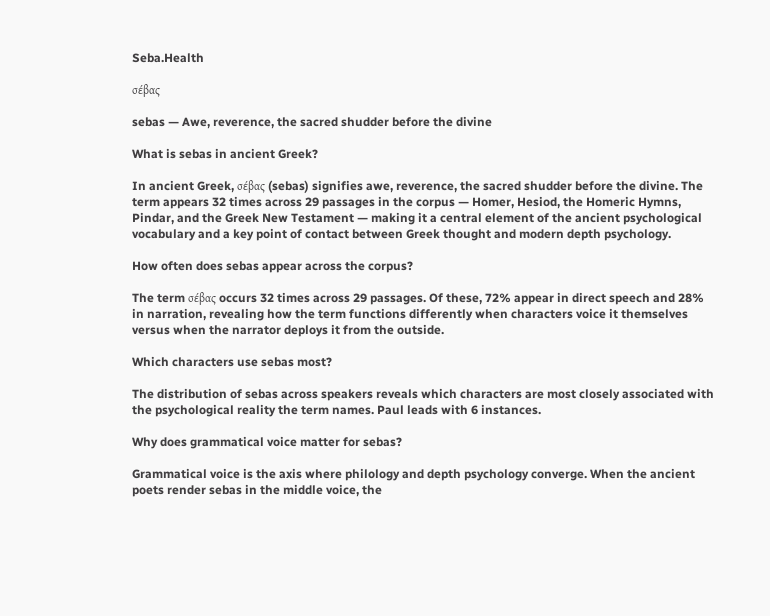Seba.Health

σέβας

sebas — Awe, reverence, the sacred shudder before the divine

What is sebas in ancient Greek?

In ancient Greek, σέβας (sebas) signifies awe, reverence, the sacred shudder before the divine. The term appears 32 times across 29 passages in the corpus — Homer, Hesiod, the Homeric Hymns, Pindar, and the Greek New Testament — making it a central element of the ancient psychological vocabulary and a key point of contact between Greek thought and modern depth psychology.

How often does sebas appear across the corpus?

The term σέβας occurs 32 times across 29 passages. Of these, 72% appear in direct speech and 28% in narration, revealing how the term functions differently when characters voice it themselves versus when the narrator deploys it from the outside.

Which characters use sebas most?

The distribution of sebas across speakers reveals which characters are most closely associated with the psychological reality the term names. Paul leads with 6 instances.

Why does grammatical voice matter for sebas?

Grammatical voice is the axis where philology and depth psychology converge. When the ancient poets render sebas in the middle voice, the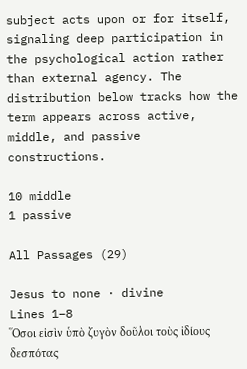subject acts upon or for itself, signaling deep participation in the psychological action rather than external agency. The distribution below tracks how the term appears across active, middle, and passive constructions.

10 middle
1 passive

All Passages (29)

Jesus to none · divine
Lines 1–8
Ὅσοι εἰσὶν ὑπὸ ζυγὸν δοῦλοι τοὺς ἰδίους δεσπότας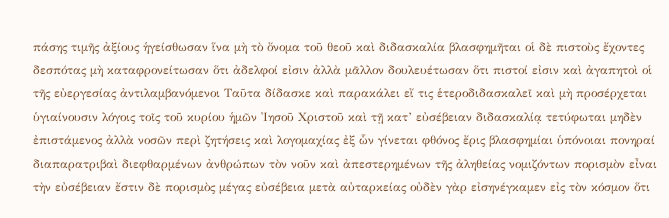πάσης τιμῆς ἀξίους ἡγείσθωσαν ἵνα μὴ τὸ ὄνομα τοῦ θεοῦ καὶ διδασκαλία βλασφημῆται οἱ δὲ πιστοὺς ἔχοντες δεσπότας μὴ καταφρονείτωσαν ὅτι ἀδελφοί εἰσιν ἀλλὰ μᾶλλον δουλευέτωσαν ὅτι πιστοί εἰσιν καὶ ἀγαπητοὶ οἱ τῆς εὐεργεσίας ἀντιλαμβανόμενοι Ταῦτα δίδασκε καὶ παρακάλει εἴ τις ἑτεροδιδασκαλεῖ καὶ μὴ προσέρχεται ὑγιαίνουσιν λόγοις τοῖς τοῦ κυρίου ἡμῶν Ἰησοῦ Χριστοῦ καὶ τῇ κατ’ εὐσέβειαν διδασκαλίᾳ τετύφωται μηδὲν ἐπιστάμενος ἀλλὰ νοσῶν περὶ ζητήσεις καὶ λογομαχίας ἐξ ὧν γίνεται φθόνος ἔρις βλασφημίαι ὑπόνοιαι πονηραί διαπαρατριβαὶ διεφθαρμένων ἀνθρώπων τὸν νοῦν καὶ ἀπεστερημένων τῆς ἀληθείας νομιζόντων πορισμὸν εἶναι τὴν εὐσέβειαν ἔστιν δὲ πορισμὸς μέγας εὐσέβεια μετὰ αὐταρκείας οὐδὲν γὰρ εἰσηνέγκαμεν εἰς τὸν κόσμον ὅτι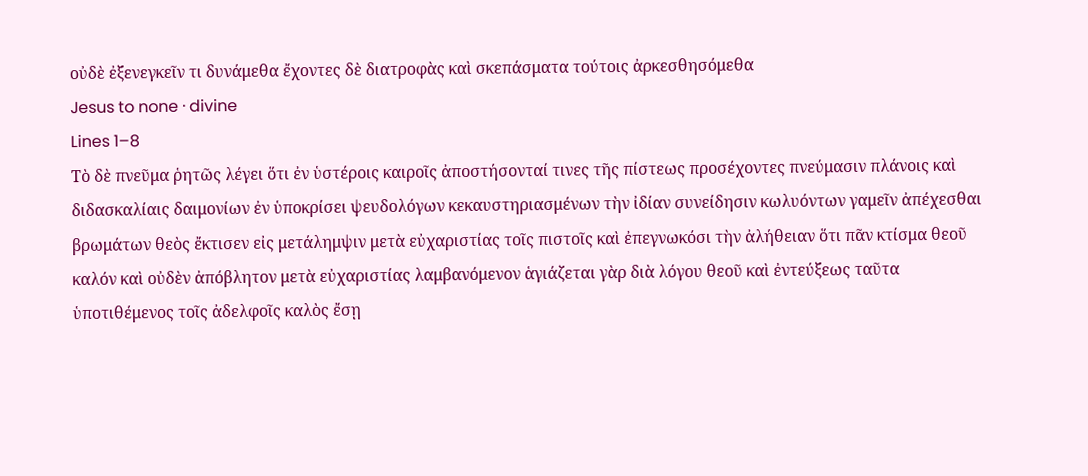οὐδὲ ἐξενεγκεῖν τι δυνάμεθα ἔχοντες δὲ διατροφὰς καὶ σκεπάσματα τούτοις ἀρκεσθησόμεθα
Jesus to none · divine
Lines 1–8
Τὸ δὲ πνεῦμα ῥητῶς λέγει ὅτι ἐν ὑστέροις καιροῖς ἀποστήσονταί τινες τῆς πίστεως προσέχοντες πνεύμασιν πλάνοις καὶ διδασκαλίαις δαιμονίων ἐν ὑποκρίσει ψευδολόγων κεκαυστηριασμένων τὴν ἰδίαν συνείδησιν κωλυόντων γαμεῖν ἀπέχεσθαι βρωμάτων θεὸς ἔκτισεν εἰς μετάλημψιν μετὰ εὐχαριστίας τοῖς πιστοῖς καὶ ἐπεγνωκόσι τὴν ἀλήθειαν ὅτι πᾶν κτίσμα θεοῦ καλόν καὶ οὐδὲν ἀπόβλητον μετὰ εὐχαριστίας λαμβανόμενον ἁγιάζεται γὰρ διὰ λόγου θεοῦ καὶ ἐντεύξεως ταῦτα ὑποτιθέμενος τοῖς ἀδελφοῖς καλὸς ἔσῃ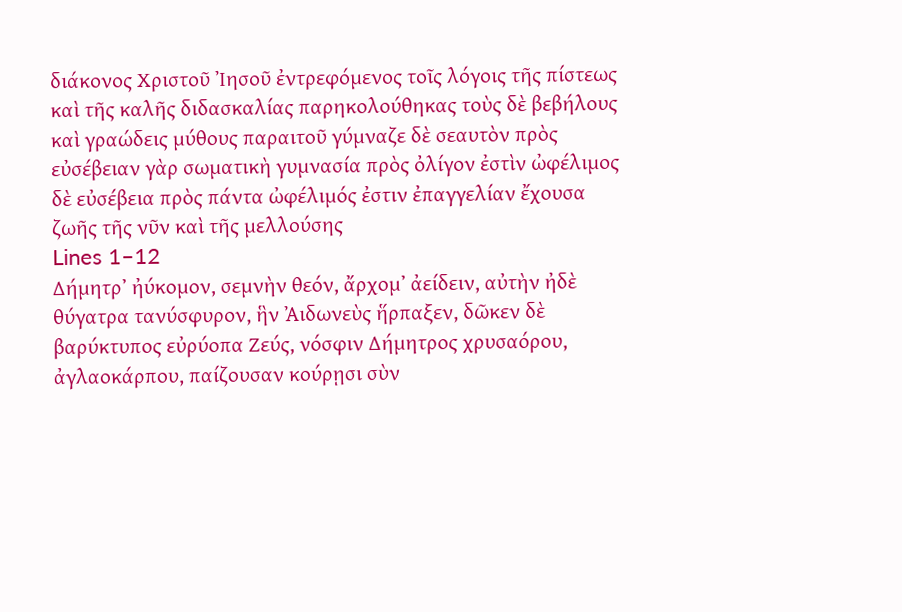διάκονος Χριστοῦ Ἰησοῦ ἐντρεφόμενος τοῖς λόγοις τῆς πίστεως καὶ τῆς καλῆς διδασκαλίας παρηκολούθηκας τοὺς δὲ βεβήλους καὶ γραώδεις μύθους παραιτοῦ γύμναζε δὲ σεαυτὸν πρὸς εὐσέβειαν γὰρ σωματικὴ γυμνασία πρὸς ὀλίγον ἐστὶν ὠφέλιμος δὲ εὐσέβεια πρὸς πάντα ὠφέλιμός ἐστιν ἐπαγγελίαν ἔχουσα ζωῆς τῆς νῦν καὶ τῆς μελλούσης
Lines 1–12
Δήμητρʼ ἠύκομον, σεμνὴν θεόν, ἄρχομʼ ἀείδειν, αὐτὴν ἠδὲ θύγατρα τανύσφυρον, ἣν Ἀιδωνεὺς ἥρπαξεν, δῶκεν δὲ βαρύκτυπος εὐρύοπα Ζεύς, νόσφιν Δήμητρος χρυσαόρου, ἀγλαοκάρπου, παίζουσαν κούρῃσι σὺν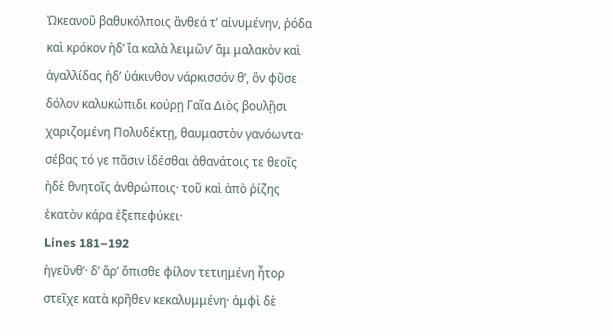Ὠκεανοῦ βαθυκόλποις ἄνθεά τʼ αἰνυμένην, ῥόδα καὶ κρόκον ἠδʼ ἴα καλὰ λειμῶνʼ ἂμ μαλακὸν καὶ ἀγαλλίδας ἠδʼ ὑάκινθον νάρκισσόν θʼ, ὃν φῦσε δόλον καλυκώπιδι κούρῃ Γαῖα Διὸς βουλῇσι χαριζομένη Πολυδέκτῃ, θαυμαστὸν γανόωντα· σέβας τό γε πᾶσιν ἰδέσθαι ἀθανάτοις τε θεοῖς ἠδὲ θνητοῖς ἀνθρώποις· τοῦ καὶ ἀπὸ ῥίζης ἑκατὸν κάρα ἐξεπεφύκει·
Lines 181–192
ἡγεῦνθʼ· δʼ ἄρʼ ὄπισθε φίλον τετιημένη ἦτορ στεῖχε κατὰ κρῆθεν κεκαλυμμένη· ἀμφὶ δὲ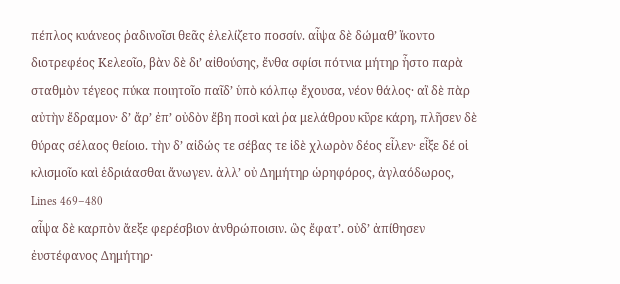πέπλος κυάνεος ῥαδινοῖσι θεᾶς ἐλελίζετο ποσσίν. αἶψα δὲ δώμαθʼ ἵκοντο διοτρεφέος Κελεοῖο, βὰν δὲ διʼ αἰθούσης, ἔνθα σφίσι πότνια μήτηρ ἧστο παρὰ σταθμὸν τέγεος πύκα ποιητοῖο παῖδʼ ὑπὸ κόλπῳ ἔχουσα, νέον θάλος· αἳ δὲ πὰρ αὐτὴν ἔδραμον· δʼ ἄρʼ ἐπʼ οὐδὸν ἔβη ποσὶ καὶ ῥα μελάθρου κῦρε κάρη, πλῆσεν δὲ θύρας σέλαος θείοιο. τὴν δʼ αἰδώς τε σέβας τε ἰδὲ χλωρὸν δέος εἷλεν· εἶξε δέ οἱ κλισμοῖο καὶ ἑδριάασθαι ἄνωγεν. ἀλλʼ οὐ Δημήτηρ ὡρηφόρος, ἀγλαόδωρος,
Lines 469–480
αἶψα δὲ καρπὸν ἄεξε φερέσβιον ἀνθρώποισιν. ὣς ἔφατʼ. οὐδʼ ἀπίθησεν ἐυστέφανος Δημήτηρ·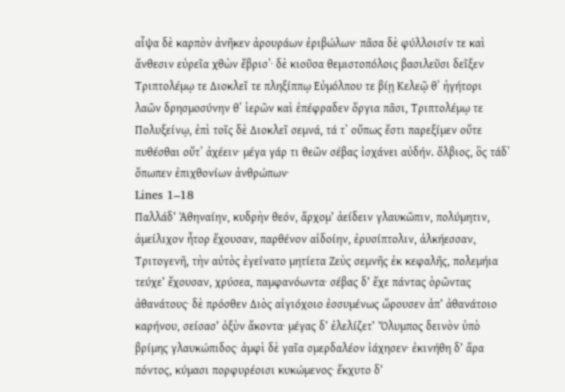αἶψα δὲ καρπὸν ἀνῆκεν ἀρουράων ἐριβώλων· πᾶσα δὲ φύλλοισίν τε καὶ ἄνθεσιν εὐρεῖα χθὼν ἔβρισʼ· δὲ κιοῦσα θεμιστοπόλοις βασιλεῦσι δεῖξεν Τριπτολέμῳ τε Διοκλεῖ τε πληξίππῳ Εὐμόλπου τε βίῃ Κελεῷ θʼ ἡγήτορι λαῶν δρησμοσύνην θʼ ἱερῶν καὶ ἐπέφραδεν ὄργια πᾶσι, Τριπτολέμῳ τε Πολυξείνῳ, ἐπὶ τοῖς δὲ Διοκλεῖ σεμνά, τά τʼ οὔπως ἔστι παρεξίμεν οὔτε πυθέσθαι οὔτʼ ἀχέειν· μέγα γάρ τι θεῶν σέβας ἰσχάνει αὐδήν. ὄλβιος, ὃς τάδʼ ὄπωπεν ἐπιχθονίων ἀνθρώπων·
Lines 1–18
Παλλάδ’ Ἀθηναίην, κυδρὴν θεόν, ἄρχομ’ ἀείδειν γλαυκῶπιν, πολύμητιν, ἀμείλιχον ἦτορ ἔχουσαν, παρθένον αἰδοίην, ἐρυσίπτολιν, ἀλκήεσσαν, Τριτογενῆ, τὴν αὐτὸς ἐγείνατο μητίετα Ζεὺς σεμνῆς ἐκ κεφαλῆς, πολεμήια τεύχε’ ἔχουσαν, χρύσεα, παμφανόωντα· σέβας δ’ ἔχε πάντας ὁρῶντας ἀθανάτους· δὲ πρόσθεν Διὸς αἰγιόχοιο ἐσσυμένως ὤρουσεν ἀπ’ ἀθανάτοιο καρήνου, σείσασ’ ὀξὺν ἄκοντα· μέγας δ’ ἐλελίζετ’ Ὄλυμπος δεινὸν ὑπὸ βρίμης γλαυκώπιδος· ἀμφὶ δὲ γαῖα σμερδαλέον ἰάχησεν· ἐκινήθη δ’ ἄρα πόντος, κύμασι πορφυρέοισι κυκώμενος· ἔκχυτο δ’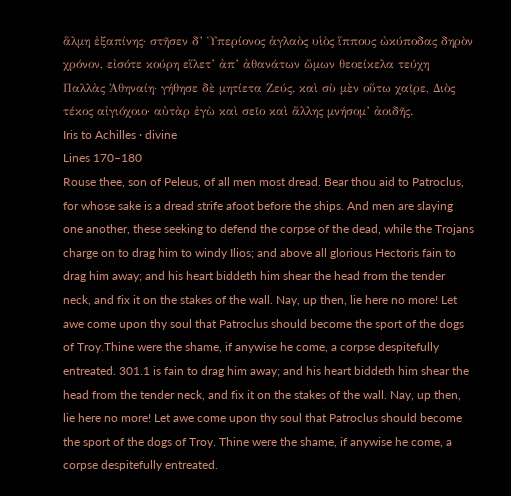ἅλμη ἐξαπίνης· στῆσεν δ’ Ὑπερίονος ἀγλαὸς υἱὸς ἵππους ὠκύποδας δηρὸν χρόνον, εἰσότε κούρη εἵλετ’ ἀπ’ ἀθανάτων ὤμων θεοείκελα τεύχη Παλλὰς Ἀθηναίη· γήθησε δὲ μητίετα Ζεύς. καὶ σὺ μὲν οὕτω χαῖρε, Διὸς τέκος αἰγιόχοιο· αὐτὰρ ἐγὼ καὶ σεῖο καὶ ἄλλης μνήσομ’ ἀοιδῆς.
Iris to Achilles · divine
Lines 170–180
Rouse thee, son of Peleus, of all men most dread. Bear thou aid to Patroclus, for whose sake is a dread strife afoot before the ships. And men are slaying one another, these seeking to defend the corpse of the dead, while the Trojans charge on to drag him to windy Ilios; and above all glorious Hectoris fain to drag him away; and his heart biddeth him shear the head from the tender neck, and fix it on the stakes of the wall. Nay, up then, lie here no more! Let awe come upon thy soul that Patroclus should become the sport of the dogs of Troy.Thine were the shame, if anywise he come, a corpse despitefully entreated. 301.1 is fain to drag him away; and his heart biddeth him shear the head from the tender neck, and fix it on the stakes of the wall. Nay, up then, lie here no more! Let awe come upon thy soul that Patroclus should become the sport of the dogs of Troy. Thine were the shame, if anywise he come, a corpse despitefully entreated.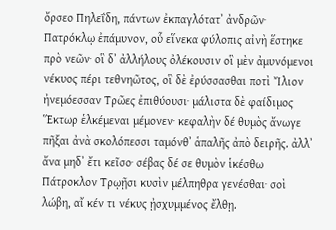ὄρσεο Πηλεΐδη, πάντων ἐκπαγλότατʼ ἀνδρῶν· Πατρόκλῳ ἐπάμυνον, οὗ εἵνεκα φύλοπις αἰνὴ ἕστηκε πρὸ νεῶν· οἳ δʼ ἀλλήλους ὀλέκουσιν οἳ μὲν ἀμυνόμενοι νέκυος πέρι τεθνηῶτος, οἳ δὲ ἐρύσσασθαι ποτὶ Ἴλιον ἠνεμόεσσαν Τρῶες ἐπιθύουσι· μάλιστα δὲ φαίδιμος Ἕκτωρ ἑλκέμεναι μέμονεν· κεφαλὴν δέ θυμὸς ἄνωγε πῆξαι ἀνὰ σκολόπεσσι ταμόνθʼ ἁπαλῆς ἀπὸ δειρῆς. ἀλλʼ ἄνα μηδʼ ἔτι κεῖσο· σέβας δέ σε θυμὸν ἱκέσθω Πάτροκλον Τρῳῇσι κυσὶν μέλπηθρα γενέσθαι· σοὶ λώβη, αἴ κέν τι νέκυς ᾐσχυμμένος ἔλθῃ.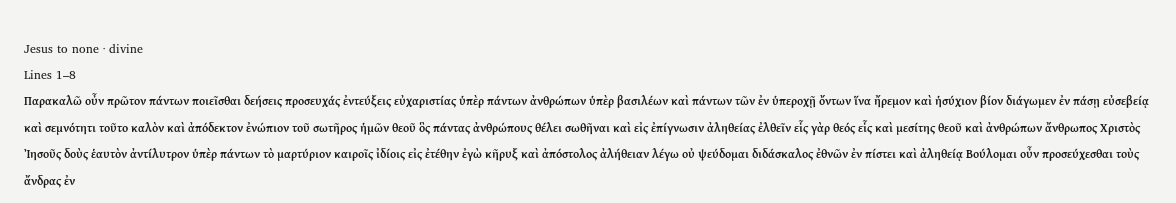Jesus to none · divine
Lines 1–8
Παρακαλῶ οὖν πρῶτον πάντων ποιεῖσθαι δεήσεις προσευχάς ἐντεύξεις εὐχαριστίας ὑπὲρ πάντων ἀνθρώπων ὑπὲρ βασιλέων καὶ πάντων τῶν ἐν ὑπεροχῇ ὄντων ἵνα ἤρεμον καὶ ἡσύχιον βίον διάγωμεν ἐν πάσῃ εὐσεβείᾳ καὶ σεμνότητι τοῦτο καλὸν καὶ ἀπόδεκτον ἐνώπιον τοῦ σωτῆρος ἡμῶν θεοῦ ὃς πάντας ἀνθρώπους θέλει σωθῆναι καὶ εἰς ἐπίγνωσιν ἀληθείας ἐλθεῖν εἷς γὰρ θεός εἷς καὶ μεσίτης θεοῦ καὶ ἀνθρώπων ἄνθρωπος Χριστὸς Ἰησοῦς δοὺς ἑαυτὸν ἀντίλυτρον ὑπὲρ πάντων τὸ μαρτύριον καιροῖς ἰδίοις εἰς ἐτέθην ἐγὼ κῆρυξ καὶ ἀπόστολος ἀλήθειαν λέγω οὐ ψεύδομαι διδάσκαλος ἐθνῶν ἐν πίστει καὶ ἀληθείᾳ Βούλομαι οὖν προσεύχεσθαι τοὺς ἄνδρας ἐν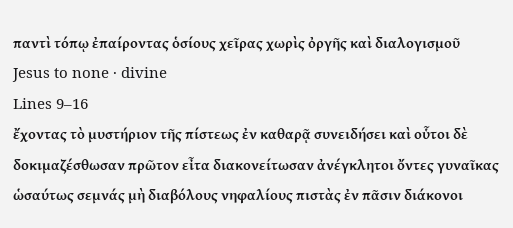παντὶ τόπῳ ἐπαίροντας ὁσίους χεῖρας χωρὶς ὀργῆς καὶ διαλογισμοῦ
Jesus to none · divine
Lines 9–16
ἔχοντας τὸ μυστήριον τῆς πίστεως ἐν καθαρᾷ συνειδήσει καὶ οὗτοι δὲ δοκιμαζέσθωσαν πρῶτον εἶτα διακονείτωσαν ἀνέγκλητοι ὄντες γυναῖκας ὡσαύτως σεμνάς μὴ διαβόλους νηφαλίους πιστὰς ἐν πᾶσιν διάκονοι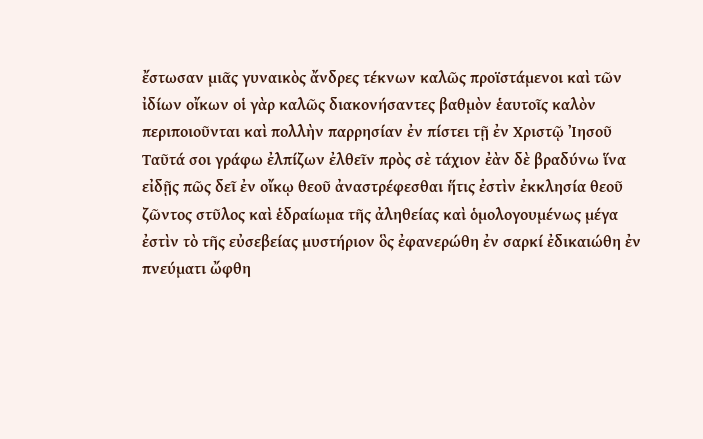ἔστωσαν μιᾶς γυναικὸς ἄνδρες τέκνων καλῶς προϊστάμενοι καὶ τῶν ἰδίων οἴκων οἱ γὰρ καλῶς διακονήσαντες βαθμὸν ἑαυτοῖς καλὸν περιποιοῦνται καὶ πολλὴν παρρησίαν ἐν πίστει τῇ ἐν Χριστῷ Ἰησοῦ Ταῦτά σοι γράφω ἐλπίζων ἐλθεῖν πρὸς σὲ τάχιον ἐὰν δὲ βραδύνω ἵνα εἰδῇς πῶς δεῖ ἐν οἴκῳ θεοῦ ἀναστρέφεσθαι ἥτις ἐστὶν ἐκκλησία θεοῦ ζῶντος στῦλος καὶ ἑδραίωμα τῆς ἀληθείας καὶ ὁμολογουμένως μέγα ἐστὶν τὸ τῆς εὐσεβείας μυστήριον ὃς ἐφανερώθη ἐν σαρκί ἐδικαιώθη ἐν πνεύματι ὤφθη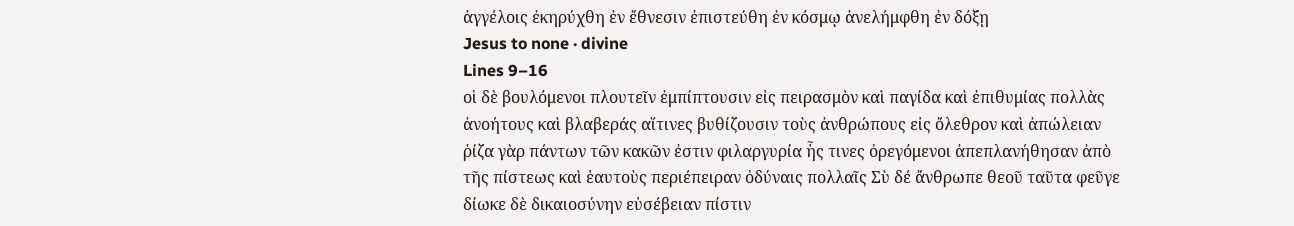ἀγγέλοις ἐκηρύχθη ἐν ἔθνεσιν ἐπιστεύθη ἐν κόσμῳ ἀνελήμφθη ἐν δόξῃ
Jesus to none · divine
Lines 9–16
οἱ δὲ βουλόμενοι πλουτεῖν ἐμπίπτουσιν εἰς πειρασμὸν καὶ παγίδα καὶ ἐπιθυμίας πολλὰς ἀνοήτους καὶ βλαβεράς αἵτινες βυθίζουσιν τοὺς ἀνθρώπους εἰς ὄλεθρον καὶ ἀπώλειαν ῥίζα γὰρ πάντων τῶν κακῶν ἐστιν φιλαργυρία ἧς τινες ὀρεγόμενοι ἀπεπλανήθησαν ἀπὸ τῆς πίστεως καὶ ἑαυτοὺς περιέπειραν ὀδύναις πολλαῖς Σὺ δέ ἄνθρωπε θεοῦ ταῦτα φεῦγε δίωκε δὲ δικαιοσύνην εὐσέβειαν πίστιν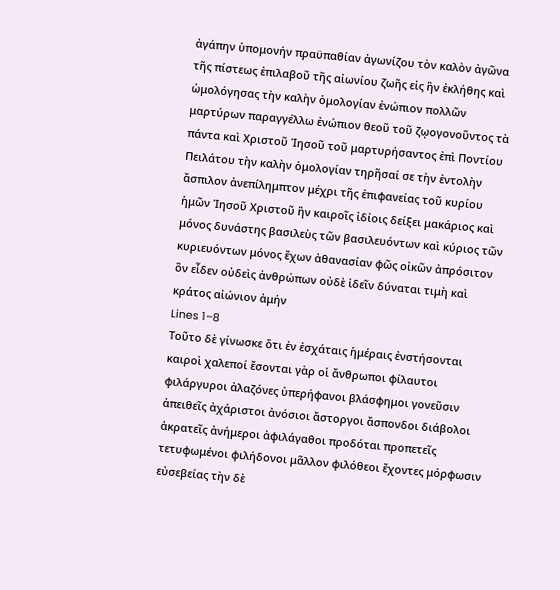ἀγάπην ὑπομονήν πραϋπαθίαν ἀγωνίζου τὸν καλὸν ἀγῶνα τῆς πίστεως ἐπιλαβοῦ τῆς αἰωνίου ζωῆς εἰς ἣν ἐκλήθης καὶ ὡμολόγησας τὴν καλὴν ὁμολογίαν ἐνώπιον πολλῶν μαρτύρων παραγγέλλω ἐνώπιον θεοῦ τοῦ ζῳογονοῦντος τὰ πάντα καὶ Χριστοῦ Ἰησοῦ τοῦ μαρτυρήσαντος ἐπὶ Ποντίου Πειλάτου τὴν καλὴν ὁμολογίαν τηρῆσαί σε τὴν ἐντολὴν ἄσπιλον ἀνεπίλημπτον μέχρι τῆς ἐπιφανείας τοῦ κυρίου ἡμῶν Ἰησοῦ Χριστοῦ ἣν καιροῖς ἰδίοις δείξει μακάριος καὶ μόνος δυνάστης βασιλεὺς τῶν βασιλευόντων καὶ κύριος τῶν κυριευόντων μόνος ἔχων ἀθανασίαν φῶς οἰκῶν ἀπρόσιτον ὃν εἶδεν οὐδεὶς ἀνθρώπων οὐδὲ ἰδεῖν δύναται τιμὴ καὶ κράτος αἰώνιον ἀμήν
Lines 1–8
Τοῦτο δὲ γίνωσκε ὅτι ἐν ἐσχάταις ἡμέραις ἐνστήσονται καιροὶ χαλεποί ἔσονται γὰρ οἱ ἄνθρωποι φίλαυτοι φιλάργυροι ἀλαζόνες ὑπερήφανοι βλάσφημοι γονεῦσιν ἀπειθεῖς ἀχάριστοι ἀνόσιοι ἄστοργοι ἄσπονδοι διάβολοι ἀκρατεῖς ἀνήμεροι ἀφιλάγαθοι προδόται προπετεῖς τετυφωμένοι φιλήδονοι μᾶλλον φιλόθεοι ἔχοντες μόρφωσιν εὐσεβείας τὴν δὲ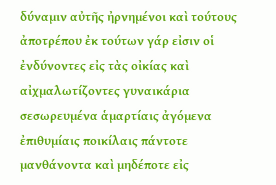δύναμιν αὐτῆς ἠρνημένοι καὶ τούτους ἀποτρέπου ἐκ τούτων γάρ εἰσιν οἱ ἐνδύνοντες εἰς τὰς οἰκίας καὶ αἰχμαλωτίζοντες γυναικάρια σεσωρευμένα ἁμαρτίαις ἀγόμενα ἐπιθυμίαις ποικίλαις πάντοτε μανθάνοντα καὶ μηδέποτε εἰς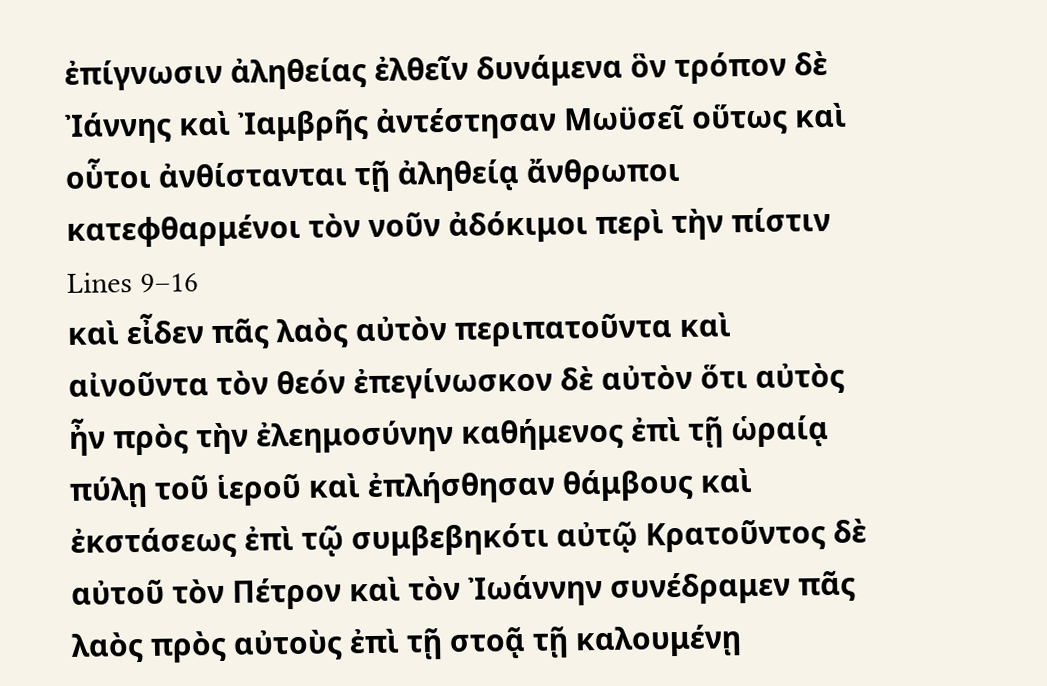ἐπίγνωσιν ἀληθείας ἐλθεῖν δυνάμενα ὃν τρόπον δὲ Ἰάννης καὶ Ἰαμβρῆς ἀντέστησαν Μωϋσεῖ οὕτως καὶ οὗτοι ἀνθίστανται τῇ ἀληθείᾳ ἄνθρωποι κατεφθαρμένοι τὸν νοῦν ἀδόκιμοι περὶ τὴν πίστιν
Lines 9–16
καὶ εἶδεν πᾶς λαὸς αὐτὸν περιπατοῦντα καὶ αἰνοῦντα τὸν θεόν ἐπεγίνωσκον δὲ αὐτὸν ὅτι αὐτὸς ἦν πρὸς τὴν ἐλεημοσύνην καθήμενος ἐπὶ τῇ ὡραίᾳ πύλῃ τοῦ ἱεροῦ καὶ ἐπλήσθησαν θάμβους καὶ ἐκστάσεως ἐπὶ τῷ συμβεβηκότι αὐτῷ Κρατοῦντος δὲ αὐτοῦ τὸν Πέτρον καὶ τὸν Ἰωάννην συνέδραμεν πᾶς λαὸς πρὸς αὐτοὺς ἐπὶ τῇ στοᾷ τῇ καλουμένῃ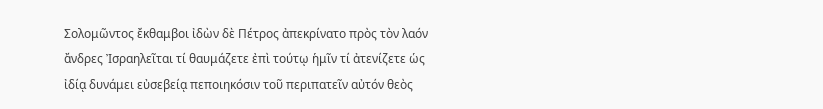Σολομῶντος ἔκθαμβοι ἰδὼν δὲ Πέτρος ἀπεκρίνατο πρὸς τὸν λαόν ἄνδρες Ἰσραηλεῖται τί θαυμάζετε ἐπὶ τούτῳ ἡμῖν τί ἀτενίζετε ὡς ἰδίᾳ δυνάμει εὐσεβείᾳ πεποιηκόσιν τοῦ περιπατεῖν αὐτόν θεὸς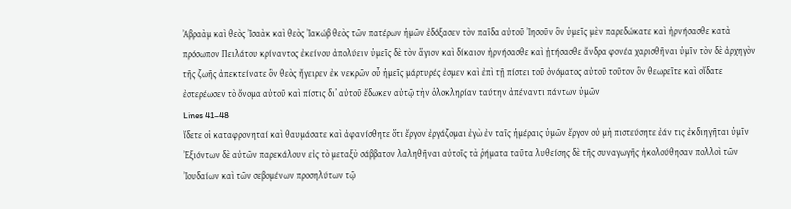Ἀβραὰμ καὶ θεὸς Ἰσαὰκ καὶ θεὸς Ἰακώβ θεὸς τῶν πατέρων ἡμῶν ἐδόξασεν τὸν παῖδα αὐτοῦ Ἰησοῦν ὃν ὑμεῖς μὲν παρεδώκατε καὶ ἠρνήσασθε κατὰ πρόσωπον Πειλάτου κρίναντος ἐκείνου ἀπολύειν ὑμεῖς δὲ τὸν ἅγιον καὶ δίκαιον ἠρνήσασθε καὶ ᾐτήσασθε ἄνδρα φονέα χαρισθῆναι ὑμῖν τὸν δὲ ἀρχηγὸν τῆς ζωῆς ἀπεκτείνατε ὃν θεὸς ἤγειρεν ἐκ νεκρῶν οὗ ἡμεῖς μάρτυρές ἐσμεν καὶ ἐπὶ τῇ πίστει τοῦ ὀνόματος αὐτοῦ τοῦτον ὃν θεωρεῖτε καὶ οἴδατε ἐστερέωσεν τὸ ὄνομα αὐτοῦ καὶ πίστις δι’ αὐτοῦ ἔδωκεν αὐτῷ τὴν ὁλοκληρίαν ταύτην ἀπέναντι πάντων ὑμῶν
Lines 41–48
ἴδετε οἱ καταφρονηταί καὶ θαυμάσατε καὶ ἀφανίσθητε ὅτι ἔργον ἐργάζομαι ἐγὼ ἐν ταῖς ἡμέραις ὑμῶν ἔργον οὐ μὴ πιστεύσητε ἐάν τις ἐκδιηγῆται ὑμῖν Ἐξιόντων δὲ αὐτῶν παρεκάλουν εἰς τὸ μεταξὺ σάββατον λαληθῆναι αὐτοῖς τὰ ῥήματα ταῦτα λυθείσης δὲ τῆς συναγωγῆς ἠκολούθησαν πολλοὶ τῶν Ἰουδαίων καὶ τῶν σεβομένων προσηλύτων τῷ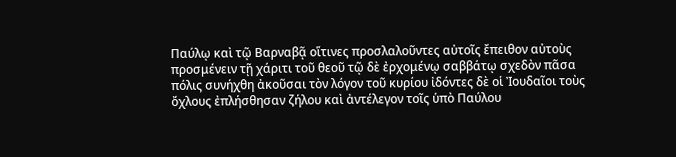Παύλῳ καὶ τῷ Βαρναβᾷ οἵτινες προσλαλοῦντες αὐτοῖς ἔπειθον αὐτοὺς προσμένειν τῇ χάριτι τοῦ θεοῦ τῷ δὲ ἐρχομένῳ σαββάτῳ σχεδὸν πᾶσα πόλις συνήχθη ἀκοῦσαι τὸν λόγον τοῦ κυρίου ἰδόντες δὲ οἱ Ἰουδαῖοι τοὺς ὄχλους ἐπλήσθησαν ζήλου καὶ ἀντέλεγον τοῖς ὑπὸ Παύλου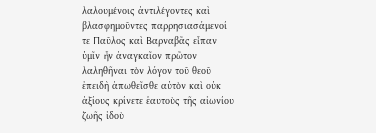λαλουμένοις ἀντιλέγοντες καὶ βλασφημοῦντες παρρησιασάμενοί τε Παῦλος καὶ Βαρναβᾶς εἶπαν ὑμῖν ἦν ἀναγκαῖον πρῶτον λαληθῆναι τὸν λόγον τοῦ θεοῦ ἐπειδὴ ἀπωθεῖσθε αὐτὸν καὶ οὐκ ἀξίους κρίνετε ἑαυτοὺς τῆς αἰωνίου ζωῆς ἰδοὺ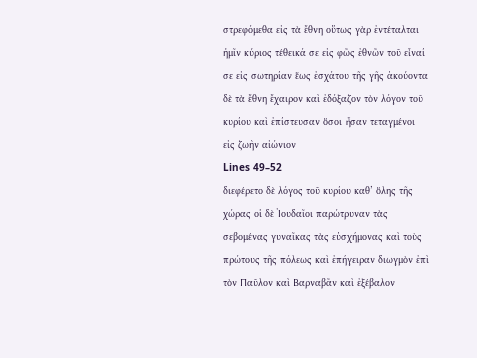στρεφόμεθα εἰς τὰ ἔθνη οὕτως γὰρ ἐντέταλται ἡμῖν κύριος τέθεικά σε εἰς φῶς ἐθνῶν τοῦ εἶναί σε εἰς σωτηρίαν ἕως ἐσχάτου τῆς γῆς ἀκούοντα δὲ τὰ ἔθνη ἔχαιρον καὶ ἐδόξαζον τὸν λόγον τοῦ κυρίου καὶ ἐπίστευσαν ὅσοι ἦσαν τεταγμένοι εἰς ζωὴν αἰώνιον
Lines 49–52
διεφέρετο δὲ λόγος τοῦ κυρίου καθ’ ὅλης τῆς χώρας οἱ δὲ Ἰουδαῖοι παρώτρυναν τὰς σεβομένας γυναῖκας τὰς εὐσχήμονας καὶ τοὺς πρώτους τῆς πόλεως καὶ ἐπήγειραν διωγμὸν ἐπὶ τὸν Παῦλον καὶ Βαρναβᾶν καὶ ἐξέβαλον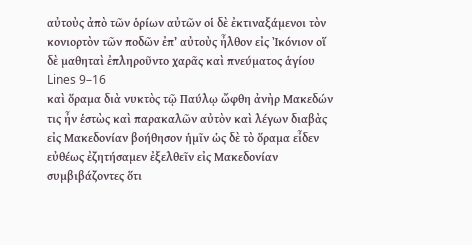αὐτοὺς ἀπὸ τῶν ὁρίων αὐτῶν οἱ δὲ ἐκτιναξάμενοι τὸν κονιορτὸν τῶν ποδῶν ἐπ’ αὐτοὺς ἦλθον εἰς Ἰκόνιον οἵ δὲ μαθηταὶ ἐπληροῦντο χαρᾶς καὶ πνεύματος ἁγίου
Lines 9–16
καὶ ὅραμα διὰ νυκτὸς τῷ Παύλῳ ὤφθη ἀνὴρ Μακεδών τις ἦν ἑστὼς καὶ παρακαλῶν αὐτὸν καὶ λέγων διαβὰς εἰς Μακεδονίαν βοήθησον ἡμῖν ὡς δὲ τὸ ὅραμα εἶδεν εὐθέως ἐζητήσαμεν ἐξελθεῖν εἰς Μακεδονίαν συμβιβάζοντες ὅτι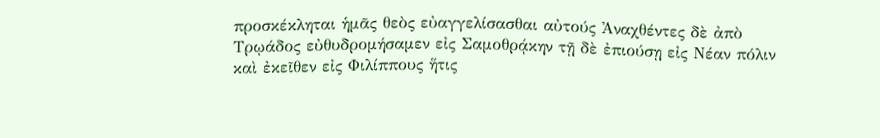προσκέκληται ἡμᾶς θεὸς εὐαγγελίσασθαι αὐτούς Ἀναχθέντες δὲ ἀπὸ Τρῳάδος εὐθυδρομήσαμεν εἰς Σαμοθρᾴκην τῇ δὲ ἐπιούσῃ εἰς Νέαν πόλιν καὶ ἐκεῖθεν εἰς Φιλίππους ἥτις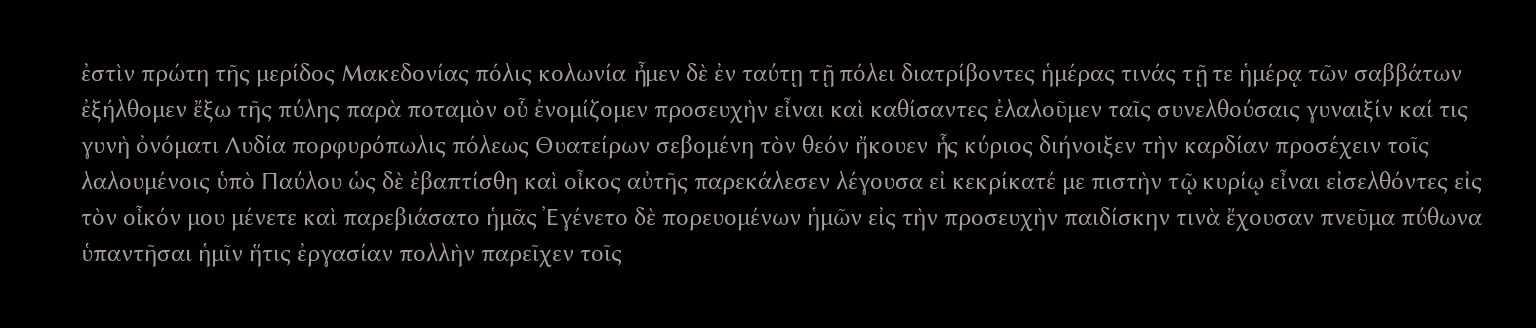ἐστὶν πρώτη τῆς μερίδος Μακεδονίας πόλις κολωνία ἦμεν δὲ ἐν ταύτῃ τῇ πόλει διατρίβοντες ἡμέρας τινάς τῇ τε ἡμέρᾳ τῶν σαββάτων ἐξήλθομεν ἔξω τῆς πύλης παρὰ ποταμὸν οὗ ἐνομίζομεν προσευχὴν εἶναι καὶ καθίσαντες ἐλαλοῦμεν ταῖς συνελθούσαις γυναιξίν καί τις γυνὴ ὀνόματι Λυδία πορφυρόπωλις πόλεως Θυατείρων σεβομένη τὸν θεόν ἤκουεν ἧς κύριος διήνοιξεν τὴν καρδίαν προσέχειν τοῖς λαλουμένοις ὑπὸ Παύλου ὡς δὲ ἐβαπτίσθη καὶ οἶκος αὐτῆς παρεκάλεσεν λέγουσα εἰ κεκρίκατέ με πιστὴν τῷ κυρίῳ εἶναι εἰσελθόντες εἰς τὸν οἶκόν μου μένετε καὶ παρεβιάσατο ἡμᾶς Ἐγένετο δὲ πορευομένων ἡμῶν εἰς τὴν προσευχὴν παιδίσκην τινὰ ἔχουσαν πνεῦμα πύθωνα ὑπαντῆσαι ἡμῖν ἥτις ἐργασίαν πολλὴν παρεῖχεν τοῖς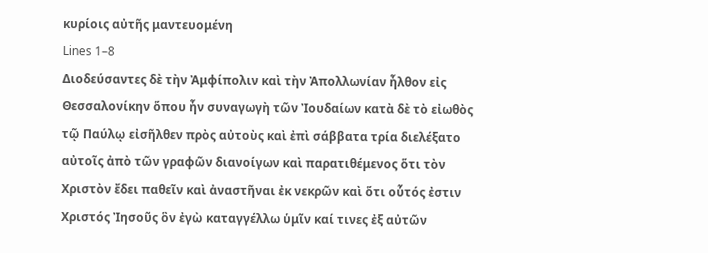κυρίοις αὐτῆς μαντευομένη
Lines 1–8
Διοδεύσαντες δὲ τὴν Ἀμφίπολιν καὶ τὴν Ἀπολλωνίαν ἦλθον εἰς Θεσσαλονίκην ὅπου ἦν συναγωγὴ τῶν Ἰουδαίων κατὰ δὲ τὸ εἰωθὸς τῷ Παύλῳ εἰσῆλθεν πρὸς αὐτοὺς καὶ ἐπὶ σάββατα τρία διελέξατο αὐτοῖς ἀπὸ τῶν γραφῶν διανοίγων καὶ παρατιθέμενος ὅτι τὸν Χριστὸν ἔδει παθεῖν καὶ ἀναστῆναι ἐκ νεκρῶν καὶ ὅτι οὗτός ἐστιν Χριστός Ἰησοῦς ὃν ἐγὼ καταγγέλλω ὑμῖν καί τινες ἐξ αὐτῶν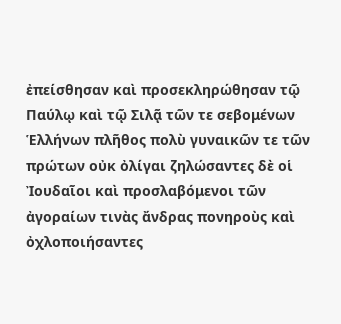ἐπείσθησαν καὶ προσεκληρώθησαν τῷ Παύλῳ καὶ τῷ Σιλᾷ τῶν τε σεβομένων Ἑλλήνων πλῆθος πολὺ γυναικῶν τε τῶν πρώτων οὐκ ὀλίγαι ζηλώσαντες δὲ οἱ Ἰουδαῖοι καὶ προσλαβόμενοι τῶν ἀγοραίων τινὰς ἄνδρας πονηροὺς καὶ ὀχλοποιήσαντες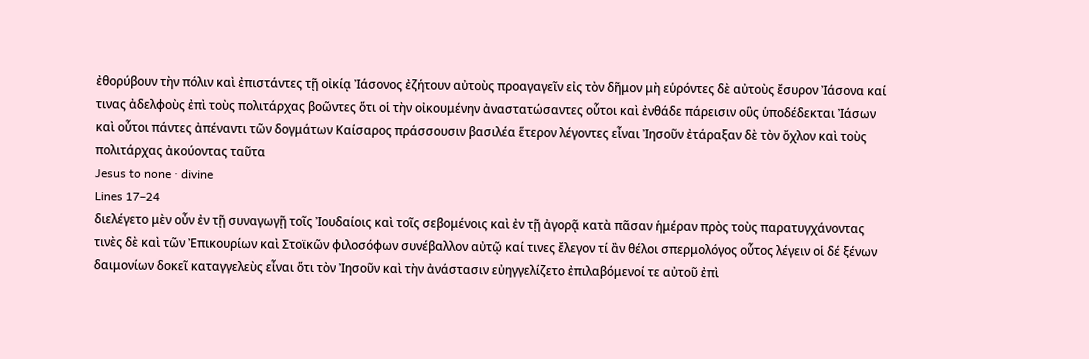ἐθορύβουν τὴν πόλιν καὶ ἐπιστάντες τῇ οἰκίᾳ Ἰάσονος ἐζήτουν αὐτοὺς προαγαγεῖν εἰς τὸν δῆμον μὴ εὑρόντες δὲ αὐτοὺς ἔσυρον Ἰάσονα καί τινας ἀδελφοὺς ἐπὶ τοὺς πολιτάρχας βοῶντες ὅτι οἱ τὴν οἰκουμένην ἀναστατώσαντες οὗτοι καὶ ἐνθάδε πάρεισιν οὓς ὑποδέδεκται Ἰάσων καὶ οὗτοι πάντες ἀπέναντι τῶν δογμάτων Καίσαρος πράσσουσιν βασιλέα ἕτερον λέγοντες εἶναι Ἰησοῦν ἐτάραξαν δὲ τὸν ὄχλον καὶ τοὺς πολιτάρχας ἀκούοντας ταῦτα
Jesus to none · divine
Lines 17–24
διελέγετο μὲν οὖν ἐν τῇ συναγωγῇ τοῖς Ἰουδαίοις καὶ τοῖς σεβομένοις καὶ ἐν τῇ ἀγορᾷ κατὰ πᾶσαν ἡμέραν πρὸς τοὺς παρατυγχάνοντας τινὲς δὲ καὶ τῶν Ἐπικουρίων καὶ Στοϊκῶν φιλοσόφων συνέβαλλον αὐτῷ καί τινες ἔλεγον τί ἂν θέλοι σπερμολόγος οὗτος λέγειν οἱ δέ ξένων δαιμονίων δοκεῖ καταγγελεὺς εἶναι ὅτι τὸν Ἰησοῦν καὶ τὴν ἀνάστασιν εὐηγγελίζετο ἐπιλαβόμενοί τε αὐτοῦ ἐπὶ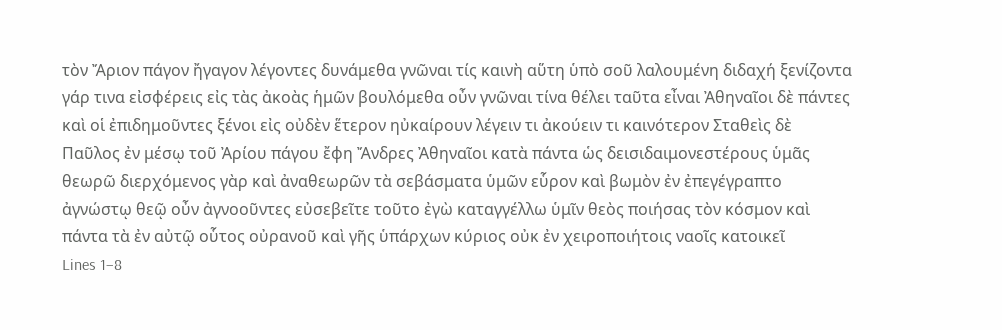τὸν Ἄριον πάγον ἤγαγον λέγοντες δυνάμεθα γνῶναι τίς καινὴ αὕτη ὑπὸ σοῦ λαλουμένη διδαχή ξενίζοντα γάρ τινα εἰσφέρεις εἰς τὰς ἀκοὰς ἡμῶν βουλόμεθα οὖν γνῶναι τίνα θέλει ταῦτα εἶναι Ἀθηναῖοι δὲ πάντες καὶ οἱ ἐπιδημοῦντες ξένοι εἰς οὐδὲν ἕτερον ηὐκαίρουν λέγειν τι ἀκούειν τι καινότερον Σταθεὶς δὲ Παῦλος ἐν μέσῳ τοῦ Ἀρίου πάγου ἔφη Ἄνδρες Ἀθηναῖοι κατὰ πάντα ὡς δεισιδαιμονεστέρους ὑμᾶς θεωρῶ διερχόμενος γὰρ καὶ ἀναθεωρῶν τὰ σεβάσματα ὑμῶν εὗρον καὶ βωμὸν ἐν ἐπεγέγραπτο ἀγνώστῳ θεῷ οὖν ἀγνοοῦντες εὐσεβεῖτε τοῦτο ἐγὼ καταγγέλλω ὑμῖν θεὸς ποιήσας τὸν κόσμον καὶ πάντα τὰ ἐν αὐτῷ οὗτος οὐρανοῦ καὶ γῆς ὑπάρχων κύριος οὐκ ἐν χειροποιήτοις ναοῖς κατοικεῖ
Lines 1–8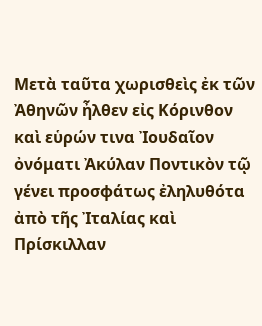Μετὰ ταῦτα χωρισθεὶς ἐκ τῶν Ἀθηνῶν ἦλθεν εἰς Κόρινθον καὶ εὑρών τινα Ἰουδαῖον ὀνόματι Ἀκύλαν Ποντικὸν τῷ γένει προσφάτως ἐληλυθότα ἀπὸ τῆς Ἰταλίας καὶ Πρίσκιλλαν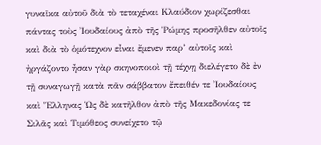γυναῖκα αὐτοῦ διὰ τὸ τεταχέναι Κλαύδιον χωρίζεσθαι πάντας τοὺς Ἰουδαίους ἀπὸ τῆς Ῥώμης προσῆλθεν αὐτοῖς καὶ διὰ τὸ ὁμότεχνον εἶναι ἔμενεν παρ’ αὐτοῖς καὶ ἠργάζοντο ἦσαν γὰρ σκηνοποιοὶ τῇ τέχνῃ διελέγετο δὲ ἐν τῇ συναγωγῇ κατὰ πᾶν σάββατον ἔπειθέν τε Ἰουδαίους καὶ Ἕλληνας Ὡς δὲ κατῆλθον ἀπὸ τῆς Μακεδονίας τε Σιλᾶς καὶ Τιμόθεος συνείχετο τῷ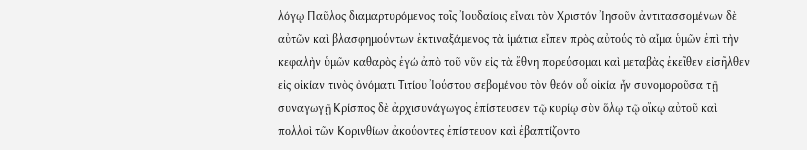λόγῳ Παῦλος διαμαρτυρόμενος τοῖς Ἰουδαίοις εἶναι τὸν Χριστόν Ἰησοῦν ἀντιτασσομένων δὲ αὐτῶν καὶ βλασφημούντων ἐκτιναξάμενος τὰ ἱμάτια εἶπεν πρὸς αὐτούς τὸ αἷμα ὑμῶν ἐπὶ τὴν κεφαλὴν ὑμῶν καθαρὸς ἐγώ ἀπὸ τοῦ νῦν εἰς τὰ ἔθνη πορεύσομαι καὶ μεταβὰς ἐκεῖθεν εἰσῆλθεν εἰς οἰκίαν τινὸς ὀνόματι Τιτίου Ἰούστου σεβομένου τὸν θεόν οὗ οἰκία ἦν συνομοροῦσα τῇ συναγωγῇ Κρίσπος δὲ ἀρχισυνάγωγος ἐπίστευσεν τῷ κυρίῳ σὺν ὅλῳ τῷ οἴκῳ αὐτοῦ καὶ πολλοὶ τῶν Κορινθίων ἀκούοντες ἐπίστευον καὶ ἐβαπτίζοντο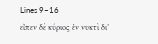Lines 9–16
εἶπεν δὲ κύριος ἐν νυκτὶ δι’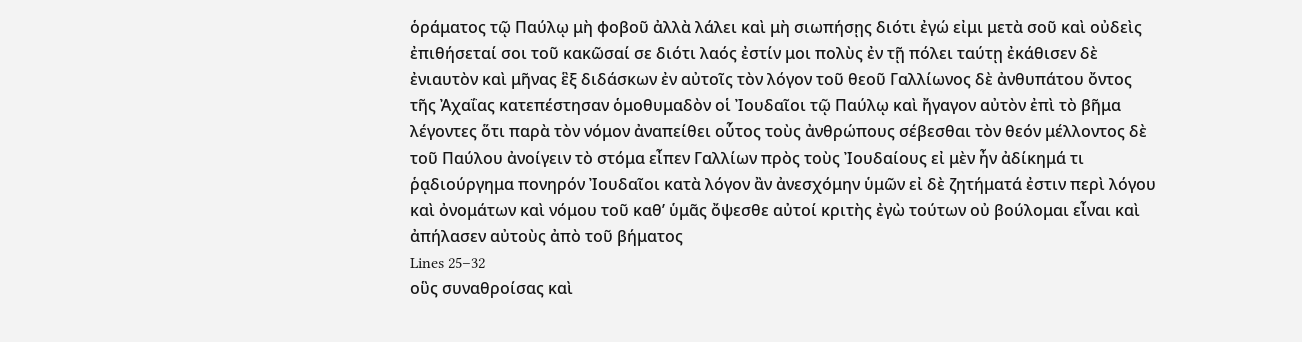ὁράματος τῷ Παύλῳ μὴ φοβοῦ ἀλλὰ λάλει καὶ μὴ σιωπήσῃς διότι ἐγώ εἰμι μετὰ σοῦ καὶ οὐδεὶς ἐπιθήσεταί σοι τοῦ κακῶσαί σε διότι λαός ἐστίν μοι πολὺς ἐν τῇ πόλει ταύτῃ ἐκάθισεν δὲ ἐνιαυτὸν καὶ μῆνας ἓξ διδάσκων ἐν αὐτοῖς τὸν λόγον τοῦ θεοῦ Γαλλίωνος δὲ ἀνθυπάτου ὄντος τῆς Ἀχαΐας κατεπέστησαν ὁμοθυμαδὸν οἱ Ἰουδαῖοι τῷ Παύλῳ καὶ ἤγαγον αὐτὸν ἐπὶ τὸ βῆμα λέγοντες ὅτι παρὰ τὸν νόμον ἀναπείθει οὗτος τοὺς ἀνθρώπους σέβεσθαι τὸν θεόν μέλλοντος δὲ τοῦ Παύλου ἀνοίγειν τὸ στόμα εἶπεν Γαλλίων πρὸς τοὺς Ἰουδαίους εἰ μὲν ἦν ἀδίκημά τι ῥᾳδιούργημα πονηρόν Ἰουδαῖοι κατὰ λόγον ἂν ἀνεσχόμην ὑμῶν εἰ δὲ ζητήματά ἐστιν περὶ λόγου καὶ ὀνομάτων καὶ νόμου τοῦ καθ’ ὑμᾶς ὄψεσθε αὐτοί κριτὴς ἐγὼ τούτων οὐ βούλομαι εἶναι καὶ ἀπήλασεν αὐτοὺς ἀπὸ τοῦ βήματος
Lines 25–32
οὓς συναθροίσας καὶ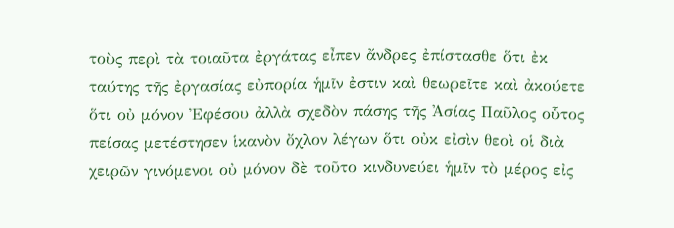τοὺς περὶ τὰ τοιαῦτα ἐργάτας εἶπεν ἄνδρες ἐπίστασθε ὅτι ἐκ ταύτης τῆς ἐργασίας εὐπορία ἡμῖν ἐστιν καὶ θεωρεῖτε καὶ ἀκούετε ὅτι οὐ μόνον Ἐφέσου ἀλλὰ σχεδὸν πάσης τῆς Ἀσίας Παῦλος οὗτος πείσας μετέστησεν ἱκανὸν ὄχλον λέγων ὅτι οὐκ εἰσὶν θεοὶ οἱ διὰ χειρῶν γινόμενοι οὐ μόνον δὲ τοῦτο κινδυνεύει ἡμῖν τὸ μέρος εἰς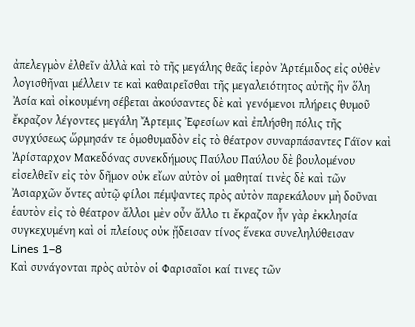ἀπελεγμὸν ἐλθεῖν ἀλλὰ καὶ τὸ τῆς μεγάλης θεᾶς ἱερὸν Ἀρτέμιδος εἰς οὐθὲν λογισθῆναι μέλλειν τε καὶ καθαιρεῖσθαι τῆς μεγαλειότητος αὐτῆς ἣν ὅλη Ἀσία καὶ οἰκουμένη σέβεται ἀκούσαντες δὲ καὶ γενόμενοι πλήρεις θυμοῦ ἔκραζον λέγοντες μεγάλη Ἄρτεμις Ἐφεσίων καὶ ἐπλήσθη πόλις τῆς συγχύσεως ὥρμησάν τε ὁμοθυμαδὸν εἰς τὸ θέατρον συναρπάσαντες Γάϊον καὶ Ἀρίσταρχον Μακεδόνας συνεκδήμους Παύλου Παύλου δὲ βουλομένου εἰσελθεῖν εἰς τὸν δῆμον οὐκ εἴων αὐτὸν οἱ μαθηταί τινὲς δὲ καὶ τῶν Ἀσιαρχῶν ὄντες αὐτῷ φίλοι πέμψαντες πρὸς αὐτὸν παρεκάλουν μὴ δοῦναι ἑαυτὸν εἰς τὸ θέατρον ἄλλοι μὲν οὖν ἄλλο τι ἔκραζον ἦν γὰρ ἐκκλησία συγκεχυμένη καὶ οἱ πλείους οὐκ ᾔδεισαν τίνος ἕνεκα συνεληλύθεισαν
Lines 1–8
Καὶ συνάγονται πρὸς αὐτὸν οἱ Φαρισαῖοι καί τινες τῶν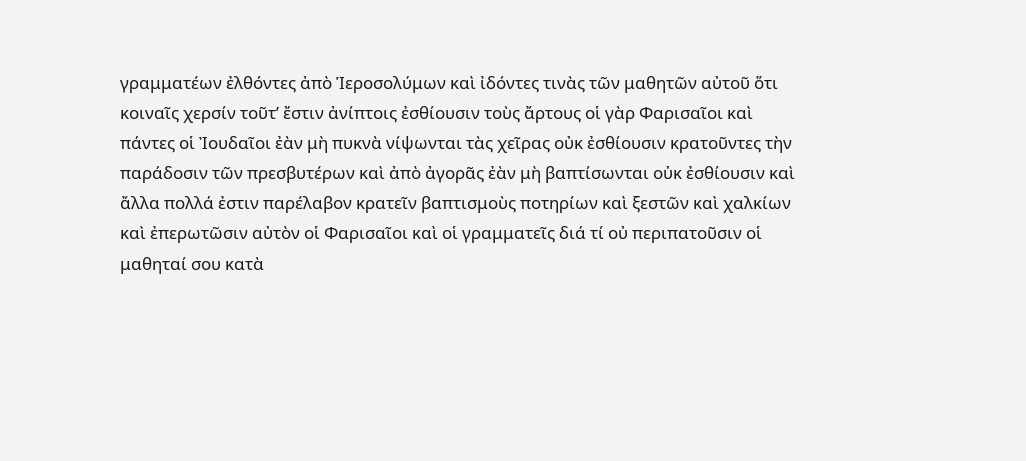γραμματέων ἐλθόντες ἀπὸ Ἱεροσολύμων καὶ ἰδόντες τινὰς τῶν μαθητῶν αὐτοῦ ὅτι κοιναῖς χερσίν τοῦτ’ ἔστιν ἀνίπτοις ἐσθίουσιν τοὺς ἄρτους οἱ γὰρ Φαρισαῖοι καὶ πάντες οἱ Ἰουδαῖοι ἐὰν μὴ πυκνὰ νίψωνται τὰς χεῖρας οὐκ ἐσθίουσιν κρατοῦντες τὴν παράδοσιν τῶν πρεσβυτέρων καὶ ἀπὸ ἀγορᾶς ἐὰν μὴ βαπτίσωνται οὐκ ἐσθίουσιν καὶ ἄλλα πολλά ἐστιν παρέλαβον κρατεῖν βαπτισμοὺς ποτηρίων καὶ ξεστῶν καὶ χαλκίων καὶ ἐπερωτῶσιν αὐτὸν οἱ Φαρισαῖοι καὶ οἱ γραμματεῖς διά τί οὐ περιπατοῦσιν οἱ μαθηταί σου κατὰ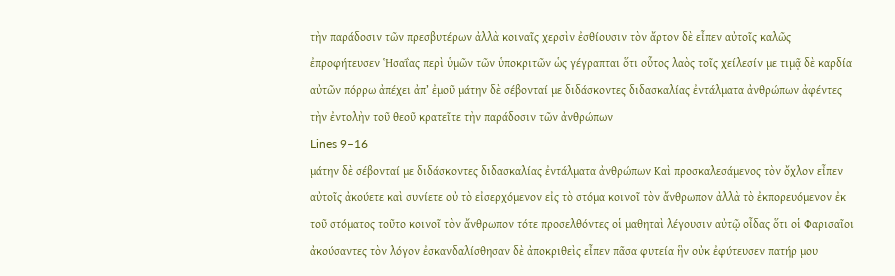τὴν παράδοσιν τῶν πρεσβυτέρων ἀλλὰ κοιναῖς χερσὶν ἐσθίουσιν τὸν ἄρτον δὲ εἶπεν αὐτοῖς καλῶς ἐπροφήτευσεν Ἡσαΐας περὶ ὑμῶν τῶν ὑποκριτῶν ὡς γέγραπται ὅτι οὗτος λαὸς τοῖς χείλεσίν με τιμᾷ δὲ καρδία αὐτῶν πόρρω ἀπέχει ἀπ’ ἐμοῦ μάτην δὲ σέβονταί με διδάσκοντες διδασκαλίας ἐντάλματα ἀνθρώπων ἀφέντες τὴν ἐντολὴν τοῦ θεοῦ κρατεῖτε τὴν παράδοσιν τῶν ἀνθρώπων
Lines 9–16
μάτην δὲ σέβονταί με διδάσκοντες διδασκαλίας ἐντάλματα ἀνθρώπων Καὶ προσκαλεσάμενος τὸν ὄχλον εἶπεν αὐτοῖς ἀκούετε καὶ συνίετε οὐ τὸ εἰσερχόμενον εἰς τὸ στόμα κοινοῖ τὸν ἄνθρωπον ἀλλὰ τὸ ἐκπορευόμενον ἐκ τοῦ στόματος τοῦτο κοινοῖ τὸν ἄνθρωπον τότε προσελθόντες οἱ μαθηταὶ λέγουσιν αὐτῷ οἶδας ὅτι οἱ Φαρισαῖοι ἀκούσαντες τὸν λόγον ἐσκανδαλίσθησαν δὲ ἀποκριθεὶς εἶπεν πᾶσα φυτεία ἣν οὐκ ἐφύτευσεν πατήρ μου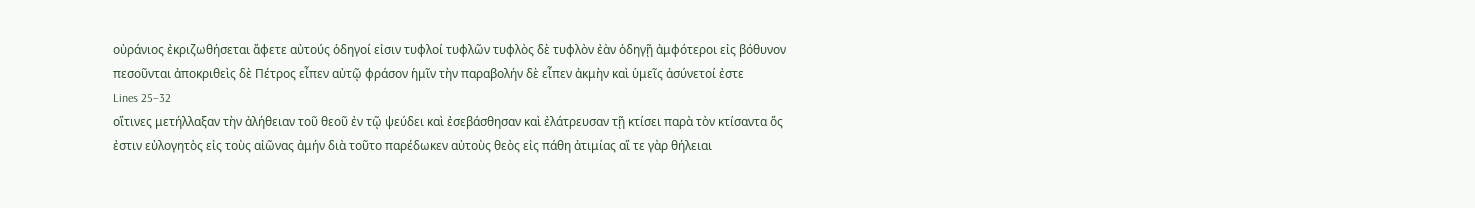οὐράνιος ἐκριζωθήσεται ἄφετε αὐτούς ὁδηγοί εἰσιν τυφλοί τυφλῶν τυφλὸς δὲ τυφλὸν ἐὰν ὁδηγῇ ἀμφότεροι εἰς βόθυνον πεσοῦνται ἀποκριθεὶς δὲ Πέτρος εἶπεν αὐτῷ φράσον ἡμῖν τὴν παραβολήν δὲ εἶπεν ἀκμὴν καὶ ὑμεῖς ἀσύνετοί ἐστε
Lines 25–32
οἵτινες μετήλλαξαν τὴν ἀλήθειαν τοῦ θεοῦ ἐν τῷ ψεύδει καὶ ἐσεβάσθησαν καὶ ἐλάτρευσαν τῇ κτίσει παρὰ τὸν κτίσαντα ὅς ἐστιν εὐλογητὸς εἰς τοὺς αἰῶνας ἀμήν διὰ τοῦτο παρέδωκεν αὐτοὺς θεὸς εἰς πάθη ἀτιμίας αἵ τε γὰρ θήλειαι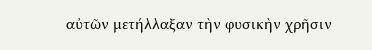αὐτῶν μετήλλαξαν τὴν φυσικὴν χρῆσιν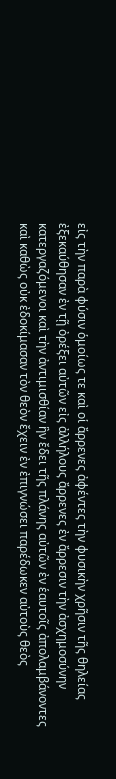εἰς τὴν παρὰ φύσιν ὁμοίως τε καὶ οἱ ἄρρενες ἀφέντες τὴν φυσικὴν χρῆσιν τῆς θηλείας ἐξεκαύθησαν ἐν τῇ ὀρέξει αὐτῶν εἰς ἀλλήλους ἄρρενες ἐν ἄρρεσιν τὴν ἀσχημοσύνην κατεργαζόμενοι καὶ τὴν ἀντιμισθίαν ἣν ἔδει τῆς πλάνης αὐτῶν ἐν ἑαυτοῖς ἀπολαμβάνοντες καὶ καθὼς οὐκ ἐδοκίμασαν τὸν θεὸν ἔχειν ἐν ἐπιγνώσει παρέδωκεν αὐτοὺς θεὸς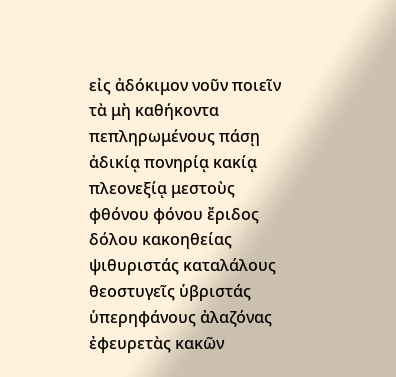εἰς ἀδόκιμον νοῦν ποιεῖν τὰ μὴ καθήκοντα πεπληρωμένους πάσῃ ἀδικίᾳ πονηρίᾳ κακίᾳ πλεονεξίᾳ μεστοὺς φθόνου φόνου ἔριδος δόλου κακοηθείας ψιθυριστάς καταλάλους θεοστυγεῖς ὑβριστάς ὑπερηφάνους ἀλαζόνας ἐφευρετὰς κακῶν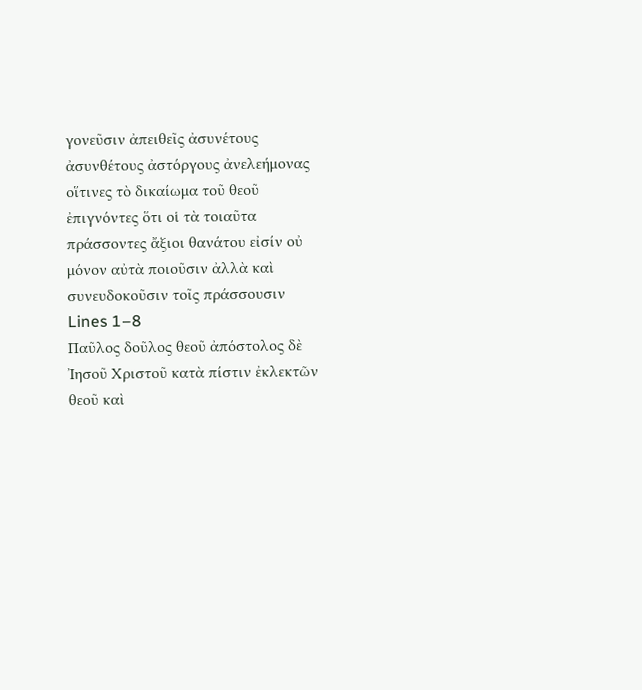γονεῦσιν ἀπειθεῖς ἀσυνέτους ἀσυνθέτους ἀστόργους ἀνελεήμονας οἵτινες τὸ δικαίωμα τοῦ θεοῦ ἐπιγνόντες ὅτι οἱ τὰ τοιαῦτα πράσσοντες ἄξιοι θανάτου εἰσίν οὐ μόνον αὐτὰ ποιοῦσιν ἀλλὰ καὶ συνευδοκοῦσιν τοῖς πράσσουσιν
Lines 1–8
Παῦλος δοῦλος θεοῦ ἀπόστολος δὲ Ἰησοῦ Χριστοῦ κατὰ πίστιν ἐκλεκτῶν θεοῦ καὶ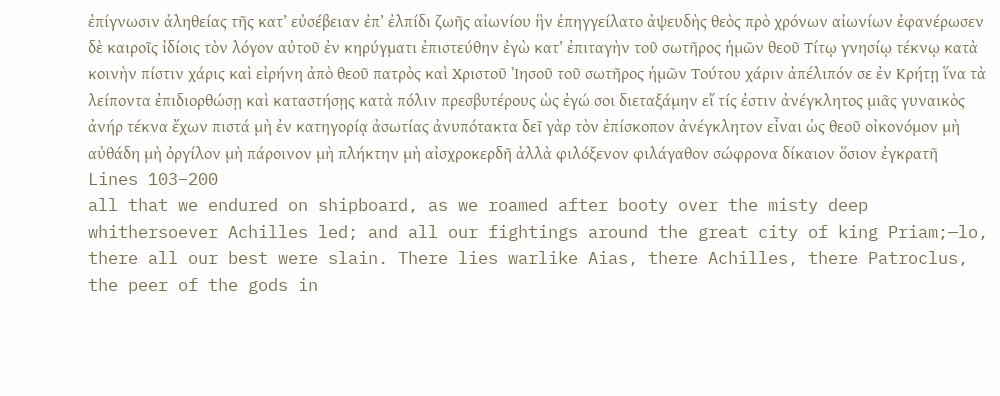ἐπίγνωσιν ἀληθείας τῆς κατ’ εὐσέβειαν ἐπ’ ἐλπίδι ζωῆς αἰωνίου ἣν ἐπηγγείλατο ἀψευδὴς θεὸς πρὸ χρόνων αἰωνίων ἐφανέρωσεν δὲ καιροῖς ἰδίοις τὸν λόγον αὐτοῦ ἐν κηρύγματι ἐπιστεύθην ἐγὼ κατ’ ἐπιταγὴν τοῦ σωτῆρος ἡμῶν θεοῦ Τίτῳ γνησίῳ τέκνῳ κατὰ κοινὴν πίστιν χάρις καὶ εἰρήνη ἀπὸ θεοῦ πατρὸς καὶ Χριστοῦ Ἰησοῦ τοῦ σωτῆρος ἡμῶν Τούτου χάριν ἀπέλιπόν σε ἐν Κρήτῃ ἵνα τὰ λείποντα ἐπιδιορθώσῃ καὶ καταστήσῃς κατὰ πόλιν πρεσβυτέρους ὡς ἐγώ σοι διεταξάμην εἴ τίς ἐστιν ἀνέγκλητος μιᾶς γυναικὸς ἀνήρ τέκνα ἔχων πιστά μὴ ἐν κατηγορίᾳ ἀσωτίας ἀνυπότακτα δεῖ γὰρ τὸν ἐπίσκοπον ἀνέγκλητον εἶναι ὡς θεοῦ οἰκονόμον μὴ αὐθάδη μὴ ὀργίλον μὴ πάροινον μὴ πλήκτην μὴ αἰσχροκερδῆ ἀλλὰ φιλόξενον φιλάγαθον σώφρονα δίκαιον ὅσιον ἐγκρατῆ
Lines 103–200
all that we endured on shipboard, as we roamed after booty over the misty deep whithersoever Achilles led; and all our fightings around the great city of king Priam;—lo, there all our best were slain. There lies warlike Aias, there Achilles, there Patroclus, the peer of the gods in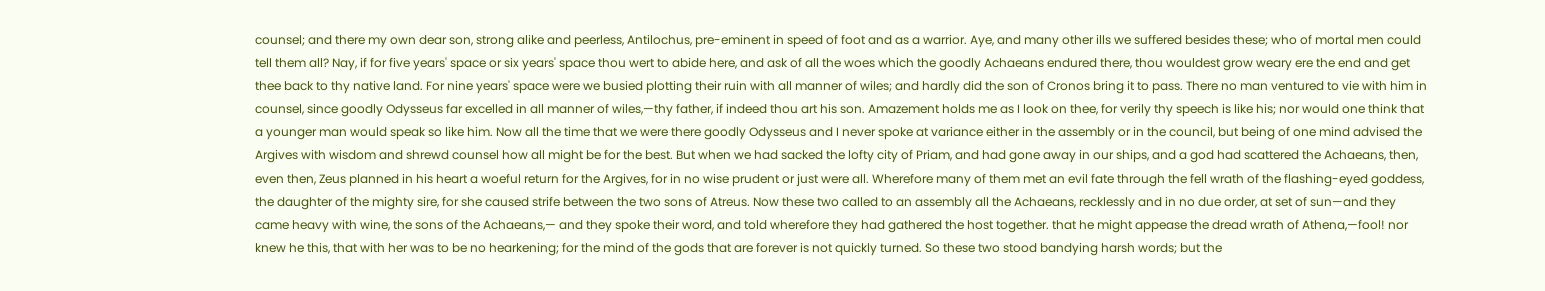counsel; and there my own dear son, strong alike and peerless, Antilochus, pre-eminent in speed of foot and as a warrior. Aye, and many other ills we suffered besides these; who of mortal men could tell them all? Nay, if for five years' space or six years' space thou wert to abide here, and ask of all the woes which the goodly Achaeans endured there, thou wouldest grow weary ere the end and get thee back to thy native land. For nine years' space were we busied plotting their ruin with all manner of wiles; and hardly did the son of Cronos bring it to pass. There no man ventured to vie with him in counsel, since goodly Odysseus far excelled in all manner of wiles,—thy father, if indeed thou art his son. Amazement holds me as I look on thee, for verily thy speech is like his; nor would one think that a younger man would speak so like him. Now all the time that we were there goodly Odysseus and I never spoke at variance either in the assembly or in the council, but being of one mind advised the Argives with wisdom and shrewd counsel how all might be for the best. But when we had sacked the lofty city of Priam, and had gone away in our ships, and a god had scattered the Achaeans, then, even then, Zeus planned in his heart a woeful return for the Argives, for in no wise prudent or just were all. Wherefore many of them met an evil fate through the fell wrath of the flashing-eyed goddess, the daughter of the mighty sire, for she caused strife between the two sons of Atreus. Now these two called to an assembly all the Achaeans, recklessly and in no due order, at set of sun—and they came heavy with wine, the sons of the Achaeans,— and they spoke their word, and told wherefore they had gathered the host together. that he might appease the dread wrath of Athena,—fool! nor knew he this, that with her was to be no hearkening; for the mind of the gods that are forever is not quickly turned. So these two stood bandying harsh words; but the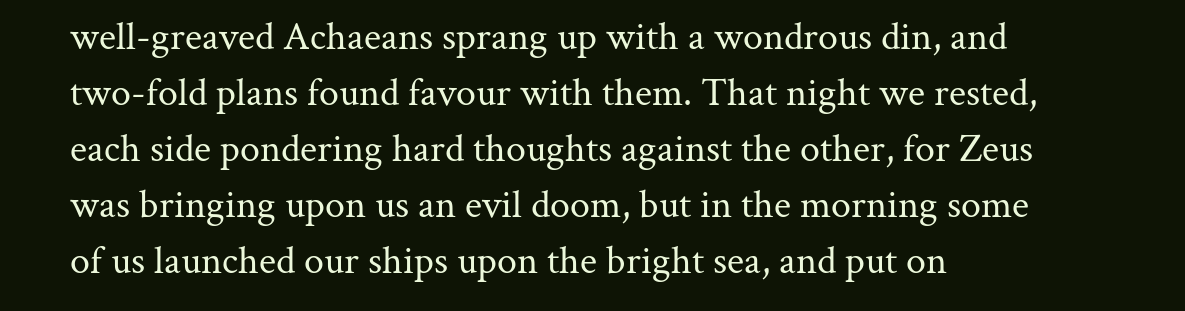well-greaved Achaeans sprang up with a wondrous din, and two-fold plans found favour with them. That night we rested, each side pondering hard thoughts against the other, for Zeus was bringing upon us an evil doom, but in the morning some of us launched our ships upon the bright sea, and put on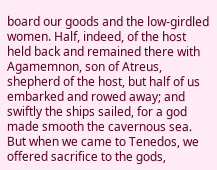board our goods and the low-girdled women. Half, indeed, of the host held back and remained there with Agamemnon, son of Atreus, shepherd of the host, but half of us embarked and rowed away; and swiftly the ships sailed, for a god made smooth the cavernous sea. But when we came to Tenedos, we offered sacrifice to the gods,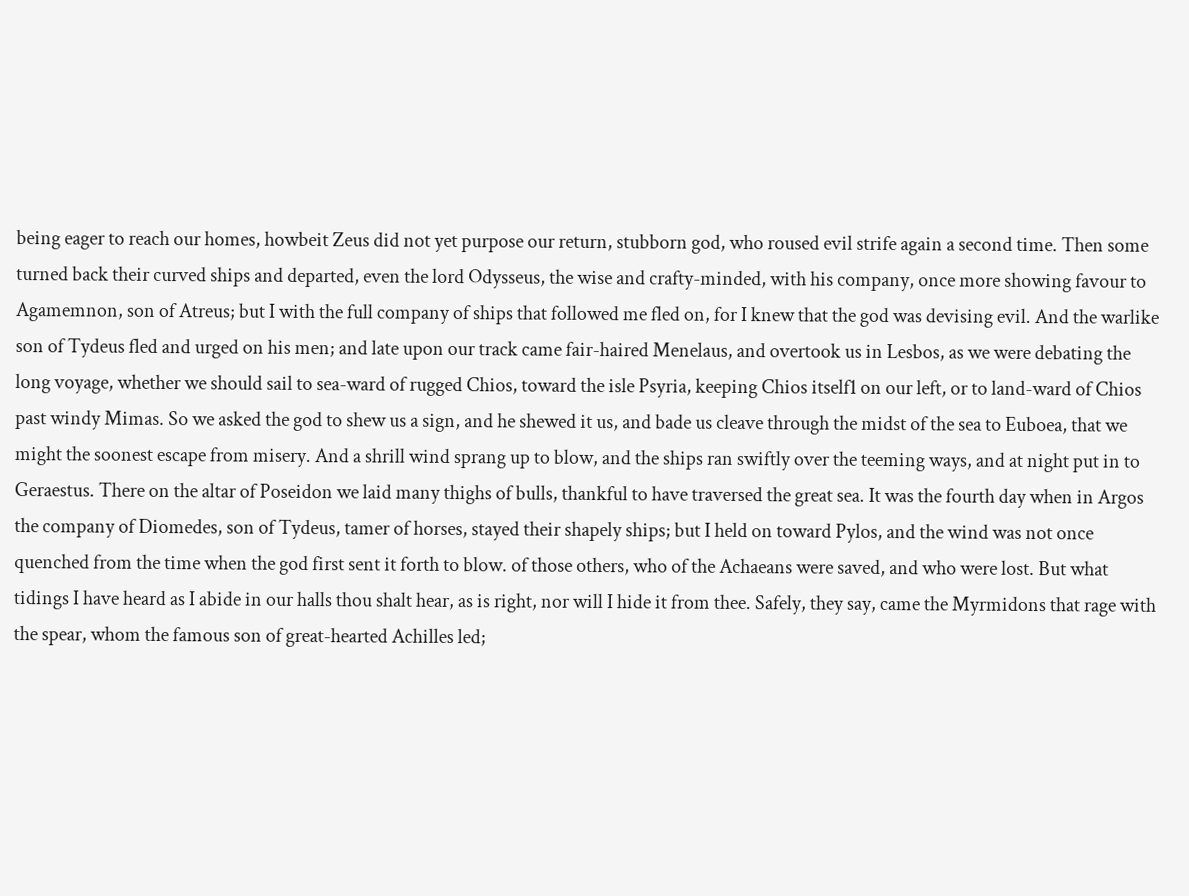being eager to reach our homes, howbeit Zeus did not yet purpose our return, stubborn god, who roused evil strife again a second time. Then some turned back their curved ships and departed, even the lord Odysseus, the wise and crafty-minded, with his company, once more showing favour to Agamemnon, son of Atreus; but I with the full company of ships that followed me fled on, for I knew that the god was devising evil. And the warlike son of Tydeus fled and urged on his men; and late upon our track came fair-haired Menelaus, and overtook us in Lesbos, as we were debating the long voyage, whether we should sail to sea-ward of rugged Chios, toward the isle Psyria, keeping Chios itself1 on our left, or to land-ward of Chios past windy Mimas. So we asked the god to shew us a sign, and he shewed it us, and bade us cleave through the midst of the sea to Euboea, that we might the soonest escape from misery. And a shrill wind sprang up to blow, and the ships ran swiftly over the teeming ways, and at night put in to Geraestus. There on the altar of Poseidon we laid many thighs of bulls, thankful to have traversed the great sea. It was the fourth day when in Argos the company of Diomedes, son of Tydeus, tamer of horses, stayed their shapely ships; but I held on toward Pylos, and the wind was not once quenched from the time when the god first sent it forth to blow. of those others, who of the Achaeans were saved, and who were lost. But what tidings I have heard as I abide in our halls thou shalt hear, as is right, nor will I hide it from thee. Safely, they say, came the Myrmidons that rage with the spear, whom the famous son of great-hearted Achilles led;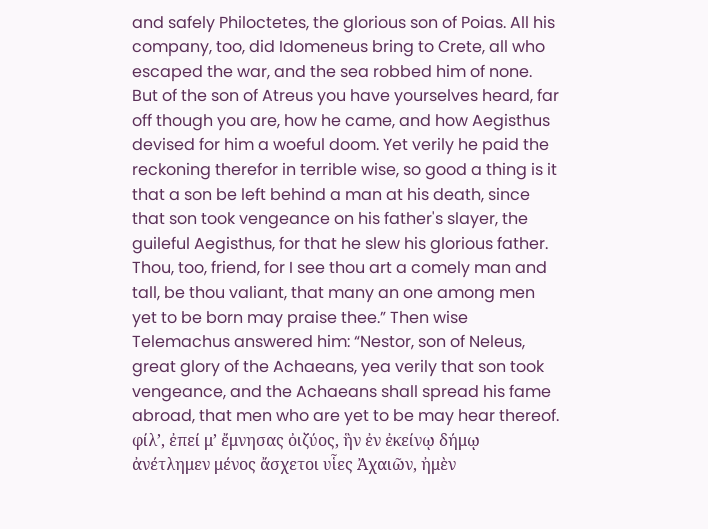and safely Philoctetes, the glorious son of Poias. All his company, too, did Idomeneus bring to Crete, all who escaped the war, and the sea robbed him of none. But of the son of Atreus you have yourselves heard, far off though you are, how he came, and how Aegisthus devised for him a woeful doom. Yet verily he paid the reckoning therefor in terrible wise, so good a thing is it that a son be left behind a man at his death, since that son took vengeance on his father's slayer, the guileful Aegisthus, for that he slew his glorious father. Thou, too, friend, for I see thou art a comely man and tall, be thou valiant, that many an one among men yet to be born may praise thee.” Then wise Telemachus answered him: “Nestor, son of Neleus, great glory of the Achaeans, yea verily that son took vengeance, and the Achaeans shall spread his fame abroad, that men who are yet to be may hear thereof.
φίλʼ, ἐπεί μʼ ἔμνησας ὀιζύος, ἣν ἐν ἐκείνῳ δήμῳ ἀνέτλημεν μένος ἄσχετοι υἷες Ἀχαιῶν, ἠμὲν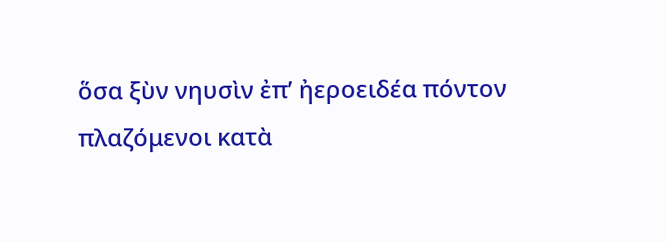ὅσα ξὺν νηυσὶν ἐπʼ ἠεροειδέα πόντον πλαζόμενοι κατὰ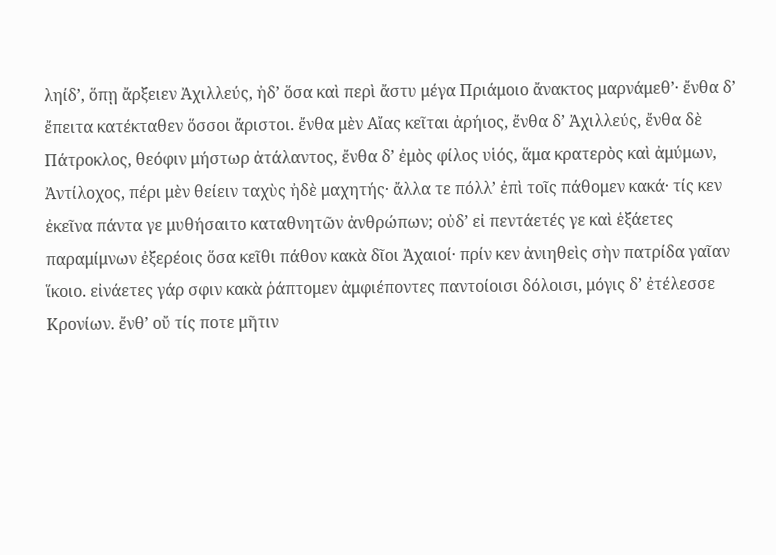ληίδʼ, ὅπῃ ἄρξειεν Ἀχιλλεύς, ἠδʼ ὅσα καὶ περὶ ἄστυ μέγα Πριάμοιο ἄνακτος μαρνάμεθʼ· ἔνθα δʼ ἔπειτα κατέκταθεν ὅσσοι ἄριστοι. ἔνθα μὲν Αἴας κεῖται ἀρήιος, ἔνθα δʼ Ἀχιλλεύς, ἔνθα δὲ Πάτροκλος, θεόφιν μήστωρ ἀτάλαντος, ἔνθα δʼ ἐμὸς φίλος υἱός, ἅμα κρατερὸς καὶ ἀμύμων, Ἀντίλοχος, πέρι μὲν θείειν ταχὺς ἠδὲ μαχητής· ἄλλα τε πόλλʼ ἐπὶ τοῖς πάθομεν κακά· τίς κεν ἐκεῖνα πάντα γε μυθήσαιτο καταθνητῶν ἀνθρώπων; οὐδʼ εἰ πεντάετές γε καὶ ἑξάετες παραμίμνων ἐξερέοις ὅσα κεῖθι πάθον κακὰ δῖοι Ἀχαιοί· πρίν κεν ἀνιηθεὶς σὴν πατρίδα γαῖαν ἵκοιο. εἰνάετες γάρ σφιν κακὰ ῥάπτομεν ἀμφιέποντες παντοίοισι δόλοισι, μόγις δʼ ἐτέλεσσε Κρονίων. ἔνθʼ οὔ τίς ποτε μῆτιν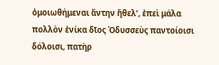ὁμοιωθήμεναι ἄντην ἤθελʼ, ἐπεὶ μάλα πολλὸν ἐνίκα δῖος Ὀδυσσεὺς παντοίοισι δόλοισι, πατὴρ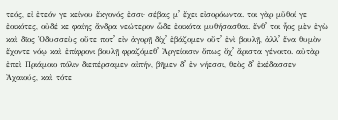τεός, εἰ ἐτεόν γε κείνου ἔκγονός ἐσσι· σέβας μʼ ἔχει εἰσορόωντα. τοι γὰρ μῦθοί γε ἐοικότες, οὐδέ κε φαίης ἄνδρα νεώτερον ὧδε ἐοικότα μυθήσασθαι. ἔνθʼ τοι ἧος μὲν ἐγὼ καὶ δῖος Ὀδυσσεὺς οὔτε ποτʼ εἰν ἀγορῇ δίχʼ ἐβάζομεν οὔτʼ ἐνὶ βουλῇ, ἀλλʼ ἕνα θυμὸν ἔχοντε νόῳ καὶ ἐπίφρονι βουλῇ φραζόμεθʼ Ἀργείοισιν ὅπως ὄχʼ ἄριστα γένοιτο. αὐτὰρ ἐπεὶ Πριάμοιο πόλιν διεπέρσαμεν αἰπήν, βῆμεν δʼ ἐν νήεσσι, θεὸς δʼ ἐκέδασσεν Ἀχαιούς, καὶ τότε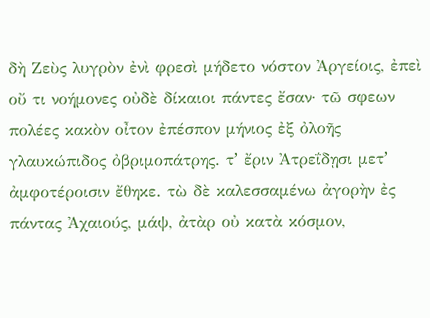δὴ Ζεὺς λυγρὸν ἐνὶ φρεσὶ μήδετο νόστον Ἀργείοις, ἐπεὶ οὔ τι νοήμονες οὐδὲ δίκαιοι πάντες ἔσαν· τῶ σφεων πολέες κακὸν οἶτον ἐπέσπον μήνιος ἐξ ὀλοῆς γλαυκώπιδος ὀβριμοπάτρης. τʼ ἔριν Ἀτρεΐδῃσι μετʼ ἀμφοτέροισιν ἔθηκε. τὼ δὲ καλεσσαμένω ἀγορὴν ἐς πάντας Ἀχαιούς, μάψ, ἀτὰρ οὐ κατὰ κόσμον,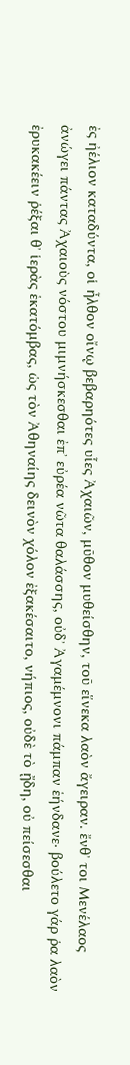ἐς ἠέλιον καταδύντα, οἱ ἦλθον οἴνῳ βεβαρηότες υἷες Ἀχαιῶν, μῦθον μυθείσθην, τοῦ εἵνεκα λαὸν ἄγειραν. ἔνθʼ τοι Μενέλαος ἀνώγει πάντας Ἀχαιοὺς νόστου μιμνήσκεσθαι ἐπʼ εὐρέα νῶτα θαλάσσης, οὐδʼ Ἀγαμέμνονι πάμπαν ἑήνδανε· βούλετο γάρ ῥα λαὸν ἐρυκακέειν ῥέξαι θʼ ἱερὰς ἑκατόμβας, ὡς τὸν Ἀθηναίης δεινὸν χόλον ἐξακέσαιτο, νήπιος, οὐδὲ τὸ ᾔδη, οὐ πείσεσθαι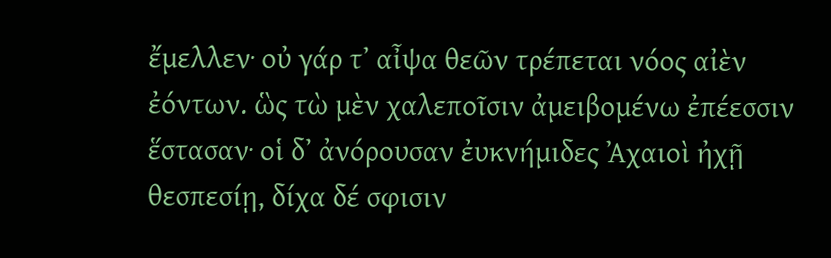ἔμελλεν· οὐ γάρ τʼ αἶψα θεῶν τρέπεται νόος αἰὲν ἐόντων. ὣς τὼ μὲν χαλεποῖσιν ἀμειβομένω ἐπέεσσιν ἕστασαν· οἱ δʼ ἀνόρουσαν ἐυκνήμιδες Ἀχαιοὶ ἠχῇ θεσπεσίῃ, δίχα δέ σφισιν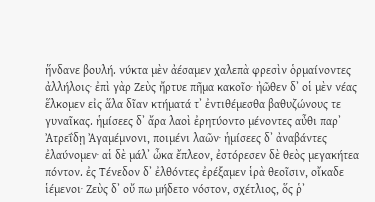ἥνδανε βουλή. νύκτα μὲν ἀέσαμεν χαλεπὰ φρεσὶν ὁρμαίνοντες ἀλλήλοις· ἐπὶ γὰρ Ζεὺς ἤρτυε πῆμα κακοῖο· ἠῶθεν δʼ οἱ μὲν νέας ἕλκομεν εἰς ἅλα δῖαν κτήματά τʼ ἐντιθέμεσθα βαθυζώνους τε γυναῖκας. ἡμίσεες δʼ ἄρα λαοὶ ἐρητύοντο μένοντες αὖθι παρʼ Ἀτρεΐδῃ Ἀγαμέμνονι, ποιμένι λαῶν· ἡμίσεες δʼ ἀναβάντες ἐλαύνομεν· αἱ δὲ μάλʼ ὦκα ἔπλεον, ἐστόρεσεν δὲ θεὸς μεγακήτεα πόντον. ἐς Τένεδον δʼ ἐλθόντες ἐρέξαμεν ἱρὰ θεοῖσιν, οἴκαδε ἱέμενοι· Ζεὺς δʼ οὔ πω μήδετο νόστον, σχέτλιος, ὅς ῥʼ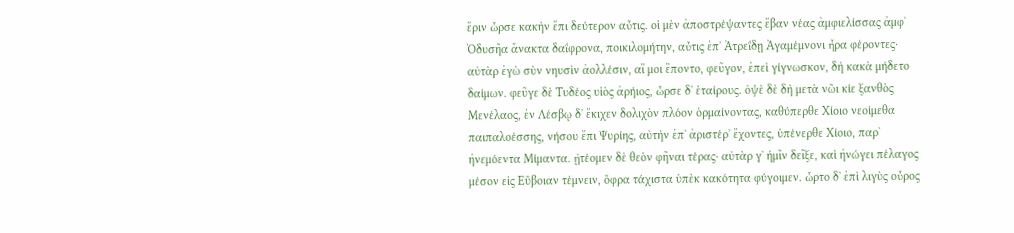ἔριν ὦρσε κακὴν ἔπι δεύτερον αὖτις. οἱ μὲν ἀποστρέψαντες ἔβαν νέας ἀμφιελίσσας ἀμφʼ Ὀδυσῆα ἄνακτα δαΐφρονα, ποικιλομήτην, αὖτις ἐπʼ Ἀτρεΐδῃ Ἀγαμέμνονι ἦρα φέροντες· αὐτὰρ ἐγὼ σὺν νηυσὶν ἀολλέσιν, αἵ μοι ἕποντο, φεῦγον, ἐπεὶ γίγνωσκον, δὴ κακὰ μήδετο δαίμων. φεῦγε δὲ Τυδέος υἱὸς ἀρήιος, ὦρσε δʼ ἑταίρους. ὀψὲ δὲ δὴ μετὰ νῶι κίε ξανθὸς Μενέλαος, ἐν Λέσβῳ δʼ ἔκιχεν δολιχὸν πλόον ὁρμαίνοντας, καθύπερθε Χίοιο νεοίμεθα παιπαλοέσσης, νήσου ἔπι Ψυρίης, αὐτὴν ἐπʼ ἀριστέρʼ ἔχοντες, ὑπένερθε Χίοιο, παρʼ ἠνεμόεντα Μίμαντα. ᾐτέομεν δὲ θεὸν φῆναι τέρας· αὐτὰρ γʼ ἡμῖν δεῖξε, καὶ ἠνώγει πέλαγος μέσον εἰς Εὔβοιαν τέμνειν, ὄφρα τάχιστα ὑπὲκ κακότητα φύγοιμεν. ὦρτο δʼ ἐπὶ λιγὺς οὖρος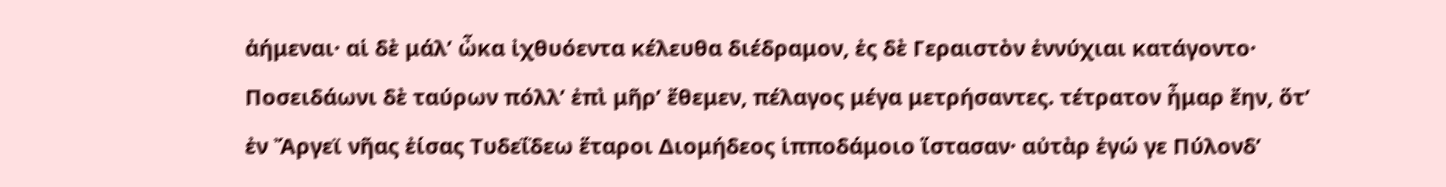ἀήμεναι· αἱ δὲ μάλʼ ὦκα ἰχθυόεντα κέλευθα διέδραμον, ἐς δὲ Γεραιστὸν ἐννύχιαι κατάγοντο· Ποσειδάωνι δὲ ταύρων πόλλʼ ἐπὶ μῆρʼ ἔθεμεν, πέλαγος μέγα μετρήσαντες. τέτρατον ἦμαρ ἔην, ὅτʼ ἐν Ἄργεϊ νῆας ἐίσας Τυδεΐδεω ἕταροι Διομήδεος ἱπποδάμοιο ἵστασαν· αὐτὰρ ἐγώ γε Πύλονδʼ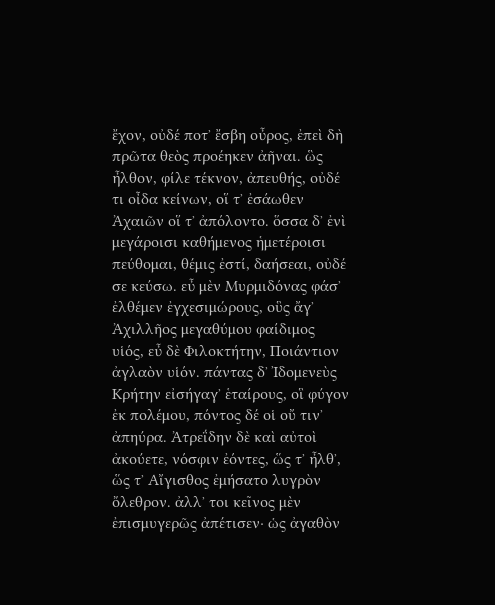ἔχον, οὐδέ ποτʼ ἔσβη οὖρος, ἐπεὶ δὴ πρῶτα θεὸς προέηκεν ἀῆναι. ὣς ἦλθον, φίλε τέκνον, ἀπευθής, οὐδέ τι οἶδα κείνων, οἵ τʼ ἐσάωθεν Ἀχαιῶν οἵ τʼ ἀπόλοντο. ὅσσα δʼ ἐνὶ μεγάροισι καθήμενος ἡμετέροισι πεύθομαι, θέμις ἐστί, δαήσεαι, οὐδέ σε κεύσω. εὖ μὲν Μυρμιδόνας φάσʼ ἐλθέμεν ἐγχεσιμώρους, οὓς ἄγʼ Ἀχιλλῆος μεγαθύμου φαίδιμος υἱός, εὖ δὲ Φιλοκτήτην, Ποιάντιον ἀγλαὸν υἱόν. πάντας δʼ Ἰδομενεὺς Κρήτην εἰσήγαγʼ ἑταίρους, οἳ φύγον ἐκ πολέμου, πόντος δέ οἱ οὔ τινʼ ἀπηύρα. Ἀτρεΐδην δὲ καὶ αὐτοὶ ἀκούετε, νόσφιν ἐόντες, ὥς τʼ ἦλθʼ, ὥς τʼ Αἴγισθος ἐμήσατο λυγρὸν ὄλεθρον. ἀλλʼ τοι κεῖνος μὲν ἐπισμυγερῶς ἀπέτισεν· ὡς ἀγαθὸν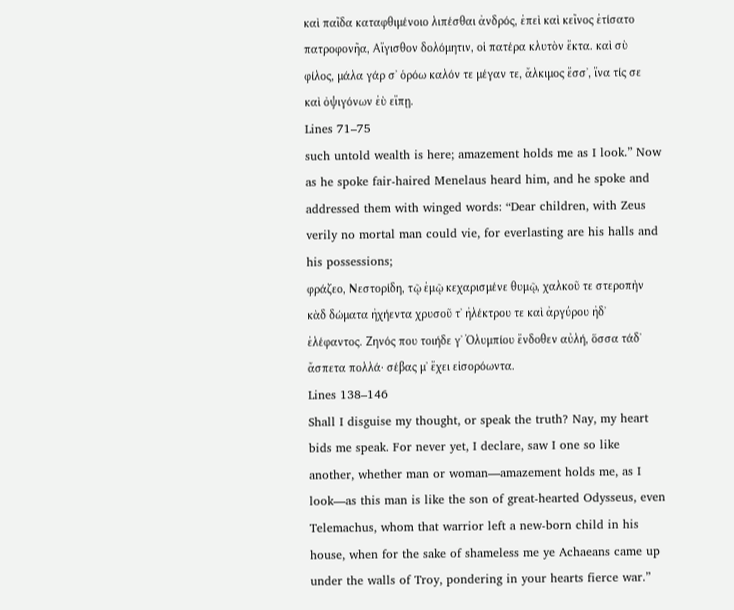καὶ παῖδα καταφθιμένοιο λιπέσθαι ἀνδρός, ἐπεὶ καὶ κεῖνος ἐτίσατο πατροφονῆα, Αἴγισθον δολόμητιν, οἱ πατέρα κλυτὸν ἔκτα. καὶ σὺ φίλος, μάλα γάρ σʼ ὁρόω καλόν τε μέγαν τε, ἄλκιμος ἔσσʼ, ἵνα τίς σε καὶ ὀψιγόνων ἐὺ εἴπῃ.
Lines 71–75
such untold wealth is here; amazement holds me as I look.” Now as he spoke fair-haired Menelaus heard him, and he spoke and addressed them with winged words: “Dear children, with Zeus verily no mortal man could vie, for everlasting are his halls and his possessions;
φράζεο, Νεστορίδη, τῷ ἐμῷ κεχαρισμένε θυμῷ, χαλκοῦ τε στεροπὴν κὰδ δώματα ἠχήεντα χρυσοῦ τʼ ἠλέκτρου τε καὶ ἀργύρου ἠδʼ ἐλέφαντος. Ζηνός που τοιήδε γʼ Ὀλυμπίου ἔνδοθεν αὐλή, ὅσσα τάδʼ ἄσπετα πολλά· σέβας μʼ ἔχει εἰσορόωντα.
Lines 138–146
Shall I disguise my thought, or speak the truth? Nay, my heart bids me speak. For never yet, I declare, saw I one so like another, whether man or woman—amazement holds me, as I look—as this man is like the son of great-hearted Odysseus, even Telemachus, whom that warrior left a new-born child in his house, when for the sake of shameless me ye Achaeans came up under the walls of Troy, pondering in your hearts fierce war.”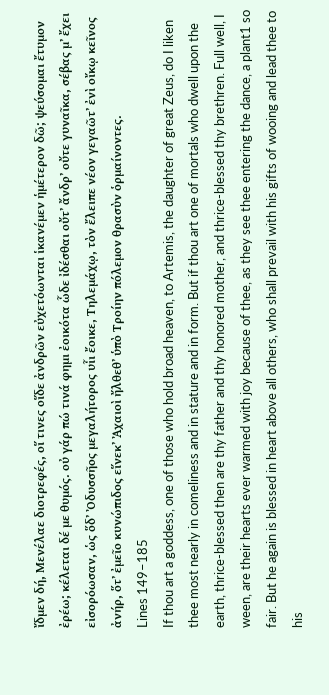ἴδμεν δή, Μενέλαε διοτρεφές, οἵ τινες οἵδε ἀνδρῶν εὐχετόωνται ἱκανέμεν ἡμέτερον δῶ; ψεύσομαι ἔτυμον ἐρέω; κέλεται δέ με θυμός. οὐ γάρ πώ τινά φημι ἐοικότα ὧδε ἰδέσθαι οὔτʼ ἄνδρʼ οὔτε γυναῖκα, σέβας μʼ ἔχει εἰσορόωσαν, ὡς ὅδʼ Ὀδυσσῆος μεγαλήτορος υἷι ἔοικε, Τηλεμάχῳ, τὸν ἔλειπε νέον γεγαῶτʼ ἐνὶ οἴκῳ κεῖνος ἀνήρ, ὅτʼ ἐμεῖο κυνώπιδος εἵνεκʼ Ἀχαιοὶ ἤλθεθʼ ὑπὸ Τροίην πόλεμον θρασὺν ὁρμαίνοντες.
Lines 149–185
If thou art a goddess, one of those who hold broad heaven, to Artemis, the daughter of great Zeus, do I liken thee most nearly in comeliness and in stature and in form. But if thou art one of mortals who dwell upon the earth, thrice-blessed then are thy father and thy honored mother, and thrice-blessed thy brethren. Full well, I ween, are their hearts ever warmed with joy because of thee, as they see thee entering the dance, a plant1 so fair. But he again is blessed in heart above all others, who shall prevail with his gifts of wooing and lead thee to his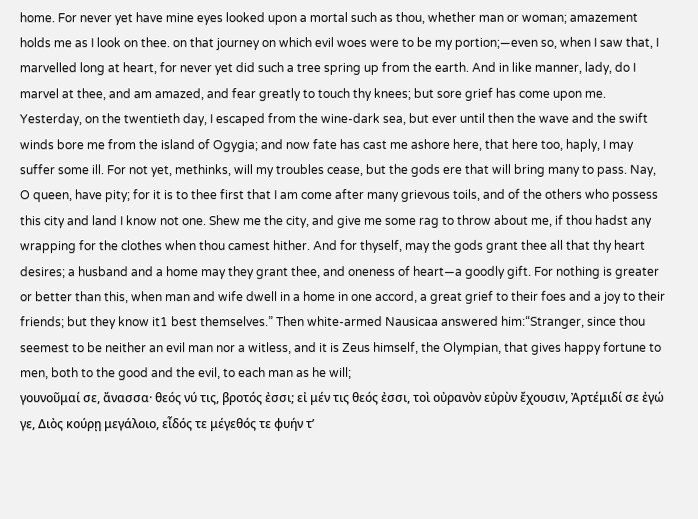home. For never yet have mine eyes looked upon a mortal such as thou, whether man or woman; amazement holds me as I look on thee. on that journey on which evil woes were to be my portion;—even so, when I saw that, I marvelled long at heart, for never yet did such a tree spring up from the earth. And in like manner, lady, do I marvel at thee, and am amazed, and fear greatly to touch thy knees; but sore grief has come upon me. Yesterday, on the twentieth day, I escaped from the wine-dark sea, but ever until then the wave and the swift winds bore me from the island of Ogygia; and now fate has cast me ashore here, that here too, haply, I may suffer some ill. For not yet, methinks, will my troubles cease, but the gods ere that will bring many to pass. Nay, O queen, have pity; for it is to thee first that I am come after many grievous toils, and of the others who possess this city and land I know not one. Shew me the city, and give me some rag to throw about me, if thou hadst any wrapping for the clothes when thou camest hither. And for thyself, may the gods grant thee all that thy heart desires; a husband and a home may they grant thee, and oneness of heart—a goodly gift. For nothing is greater or better than this, when man and wife dwell in a home in one accord, a great grief to their foes and a joy to their friends; but they know it1 best themselves.” Then white-armed Nausicaa answered him:“Stranger, since thou seemest to be neither an evil man nor a witless, and it is Zeus himself, the Olympian, that gives happy fortune to men, both to the good and the evil, to each man as he will;
γουνοῦμαί σε, ἄνασσα· θεός νύ τις, βροτός ἐσσι; εἰ μέν τις θεός ἐσσι, τοὶ οὐρανὸν εὐρὺν ἔχουσιν, Ἀρτέμιδί σε ἐγώ γε, Διὸς κούρῃ μεγάλοιο, εἶδός τε μέγεθός τε φυήν τʼ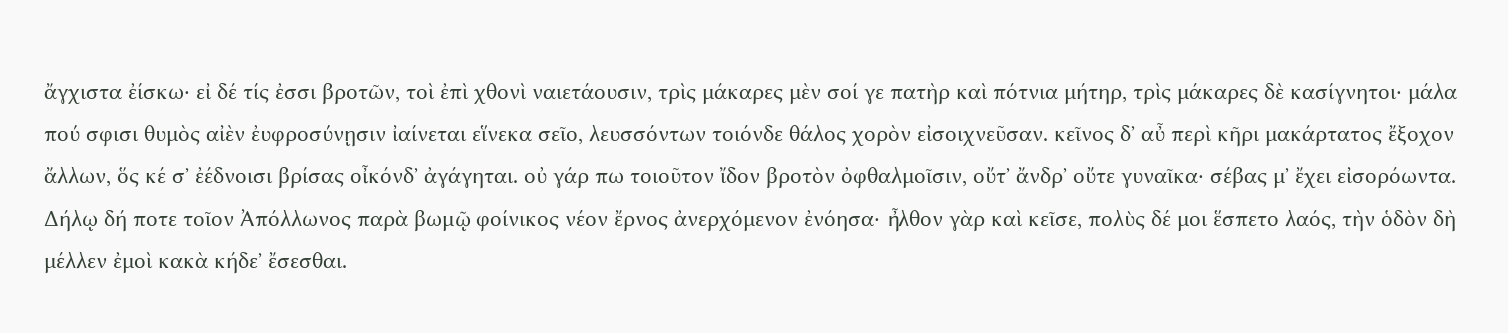ἄγχιστα ἐίσκω· εἰ δέ τίς ἐσσι βροτῶν, τοὶ ἐπὶ χθονὶ ναιετάουσιν, τρὶς μάκαρες μὲν σοί γε πατὴρ καὶ πότνια μήτηρ, τρὶς μάκαρες δὲ κασίγνητοι· μάλα πού σφισι θυμὸς αἰὲν ἐυφροσύνῃσιν ἰαίνεται εἵνεκα σεῖο, λευσσόντων τοιόνδε θάλος χορὸν εἰσοιχνεῦσαν. κεῖνος δʼ αὖ περὶ κῆρι μακάρτατος ἔξοχον ἄλλων, ὅς κέ σʼ ἐέδνοισι βρίσας οἶκόνδʼ ἀγάγηται. οὐ γάρ πω τοιοῦτον ἴδον βροτὸν ὀφθαλμοῖσιν, οὔτʼ ἄνδρʼ οὔτε γυναῖκα· σέβας μʼ ἔχει εἰσορόωντα. Δήλῳ δή ποτε τοῖον Ἀπόλλωνος παρὰ βωμῷ φοίνικος νέον ἔρνος ἀνερχόμενον ἐνόησα· ἦλθον γὰρ καὶ κεῖσε, πολὺς δέ μοι ἕσπετο λαός, τὴν ὁδὸν δὴ μέλλεν ἐμοὶ κακὰ κήδεʼ ἔσεσθαι.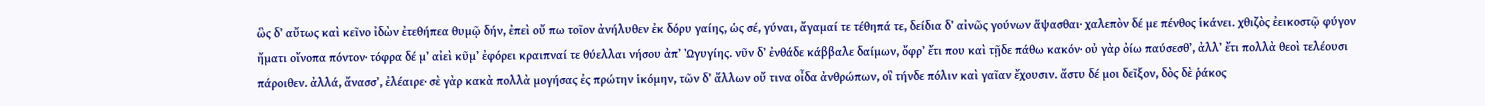ὣς δʼ αὔτως καὶ κεῖνο ἰδὼν ἐτεθήπεα θυμῷ δήν, ἐπεὶ οὔ πω τοῖον ἀνήλυθεν ἐκ δόρυ γαίης, ὡς σέ, γύναι, ἄγαμαί τε τέθηπά τε, δείδια δʼ αἰνῶς γούνων ἅψασθαι· χαλεπὸν δέ με πένθος ἱκάνει. χθιζὸς ἐεικοστῷ φύγον ἤματι οἴνοπα πόντον· τόφρα δέ μʼ αἰεὶ κῦμʼ ἐφόρει κραιπναί τε θύελλαι νήσου ἀπʼ Ὠγυγίης. νῦν δʼ ἐνθάδε κάββαλε δαίμων, ὄφρʼ ἔτι που καὶ τῇδε πάθω κακόν· οὐ γὰρ ὀίω παύσεσθʼ, ἀλλʼ ἔτι πολλὰ θεοὶ τελέουσι πάροιθεν. ἀλλά, ἄνασσʼ, ἐλέαιρε· σὲ γὰρ κακὰ πολλὰ μογήσας ἐς πρώτην ἱκόμην, τῶν δʼ ἄλλων οὔ τινα οἶδα ἀνθρώπων, οἳ τήνδε πόλιν καὶ γαῖαν ἔχουσιν. ἄστυ δέ μοι δεῖξον, δὸς δὲ ῥάκος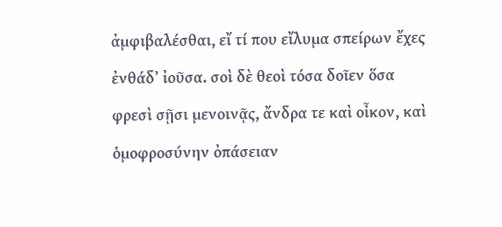ἀμφιβαλέσθαι, εἴ τί που εἴλυμα σπείρων ἔχες ἐνθάδʼ ἰοῦσα. σοὶ δὲ θεοὶ τόσα δοῖεν ὅσα φρεσὶ σῇσι μενοινᾷς, ἄνδρα τε καὶ οἶκον, καὶ ὁμοφροσύνην ὀπάσειαν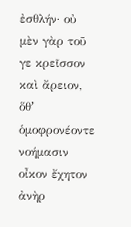ἐσθλήν· οὐ μὲν γὰρ τοῦ γε κρεῖσσον καὶ ἄρειον, ὅθʼ ὁμοφρονέοντε νοήμασιν οἶκον ἔχητον ἀνὴρ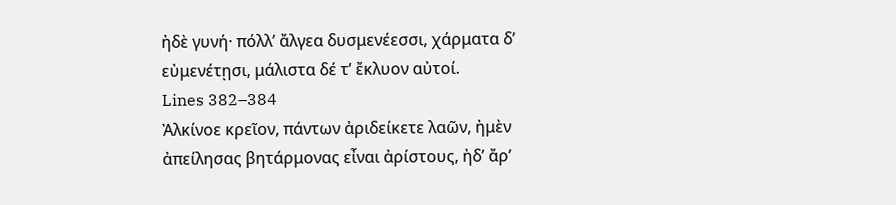ἠδὲ γυνή· πόλλʼ ἄλγεα δυσμενέεσσι, χάρματα δʼ εὐμενέτῃσι, μάλιστα δέ τʼ ἔκλυον αὐτοί.
Lines 382–384
Ἀλκίνοε κρεῖον, πάντων ἀριδείκετε λαῶν, ἠμὲν ἀπείλησας βητάρμονας εἶναι ἀρίστους, ἠδʼ ἄρʼ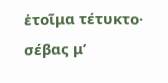ἑτοῖμα τέτυκτο· σέβας μʼ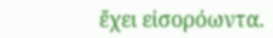ἔχει εἰσορόωντα.